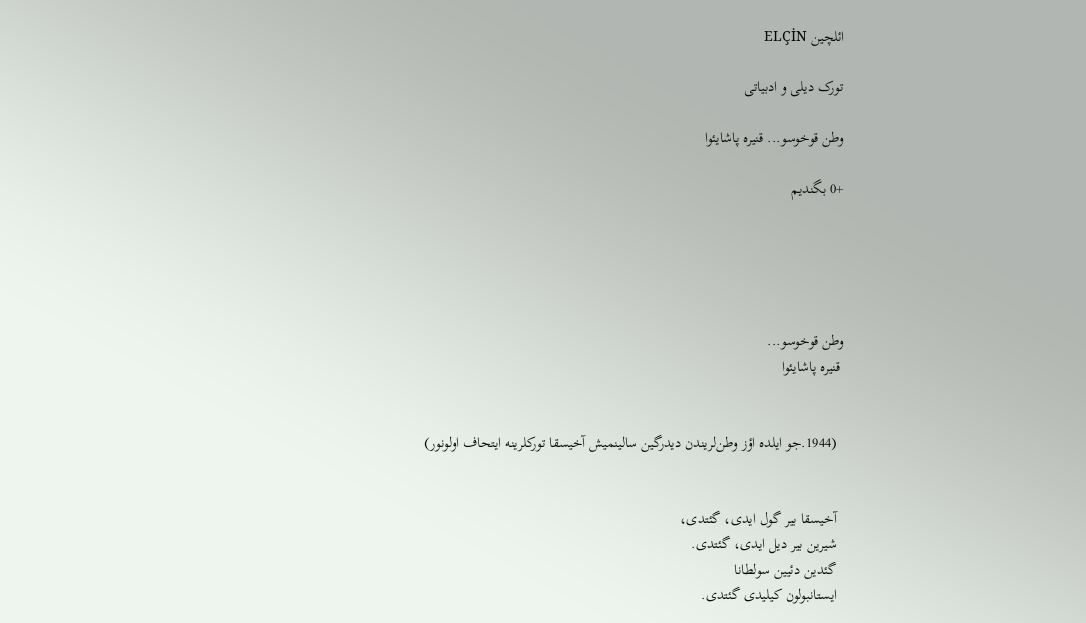ائلچین ELÇİN

تورک دیلی و ادبیاتی

وطن قوخوسو... قنیره پاشایئوا

+0 بگندیم





وطن قوخوسو...
 قنیره پاشایئوا


  (1944.جو ایلده اؤز وطن‌لریندن دیدرگین سالینمیش آخیسقا تورکلرینه ایتحاف اولونور)


  آخیسقا بیر گول ایدی، گئتدی،
  شیرین بیر دیل ایدی، گئتدی.
  گئدین دئیین سولطانا
  ایستانبولون کیلیدی گئتدی.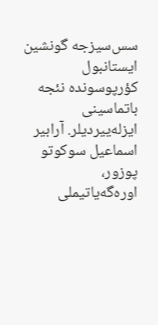سس‌سیزجه گونشین ایستانبول کؤرپوسونده نئجه باتماسینی ایزله‌ییردیلر. آرابیر اسماعیل سوکوتو پوزور، اوره‌گه‌یاتیملی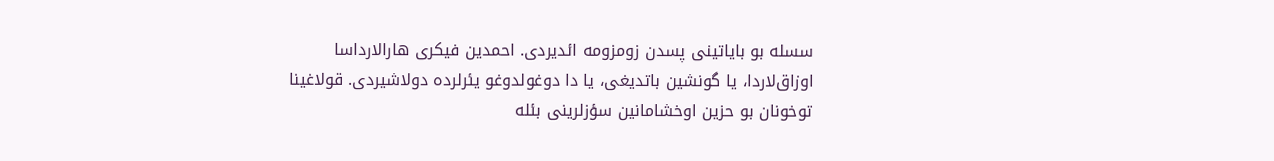سسله بو بایاتینی پسدن زومزومه ائدیردی. احمدین فیکری هارالارداسا اوزاق‌لاردا، یا گونشین باتدیغی، یا دا دوغولدوغو یئرلرده دولاشیردی. قولاغینا توخونان بو حزین اوخشامانین سؤزلرینی بئله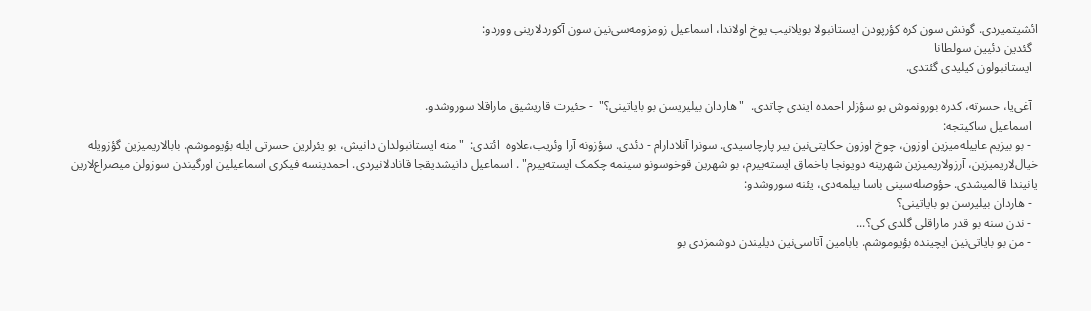ائشیتمیردی. گونش سون کره کؤرپودن ایستانبولا بویلانیب یوخ اولاندا، اسماعیل زومزومه‌سی‌نین سون آکوردلارینی ووردو:
  گئدین دئیین سولطانا
  ایستانبولون کیلیدی گئتدی.

  آغی‌یا، حسرته، کدره بورونموش بو سؤزلر احمده ایندی چاتدی.  "هاردان بیلیریسن بو بایاتینی؟‌"  - حئیرت قاریشیق ماراقلا سوروشدو.
  اسماعیل ساکیتجه:
  - بو بیزیم عاییله‌میزین اوزون، چوخ اوزون حکایتی‌نین بیر پارچاسیدی. سونرا آنلادارام - دئدی. سؤزونه آرا وئریب،علاوه  ائتدی:  "منه ایستانبولدان دانیش، بو یئرلرین حسرتی‌ ایله بؤیوموشم. بابالاریمیزین گؤزویله خیال‌لاریمیزین، آرزولاریمیزین شهرینه دویونجا باخماق ایسته‌ییرم، بو شهرین قوخوسونو سینمه چکمک ایسته‌ییرم‌" . اسماعیل دانیشدیقجا قانادلانیردی. احمدینسه فیکری اسماعیلین اورگیندن سوزولن میصراع‌لارین یانیندا قالمیشدی. حؤوصله‌سینی باسا بیلمه‌دی، یئنه سوروشدو:
  - هاردان بیلیرسن بو بایاتینی؟
  - ندن سنه بو قدر ماراقلی گلدی کی؟...
  - من بو بایاتی‌نین ایچینده بؤیوموشم. بابامین آتاسی‌نین دیلیندن دوشمزدی بو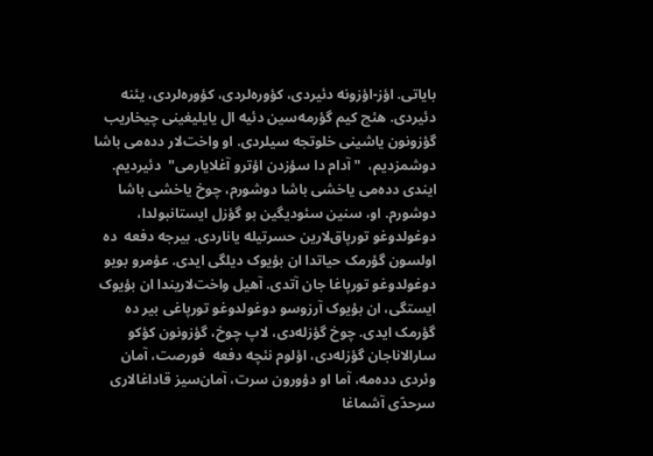بایاتی. اؤز-اؤزونه دئیردی، کؤوره‌لردی، کؤوره‌لردی، یئنه دئیردی. هئچ کیم گؤرمه‌سین دئیه ال یایلیغینی چیخاریب گؤزونون یاشینی خلوتجه سیلردی. او واخت‌لار دده‌می باشا دوشمزدیم،  "آدام دا سؤزدن اؤترو آغلایارمی‌"  دئیردیم. ایندی دده‌می یاخشی باشا دوشورم، چوخ یاخشی باشا دوشورم. او، سنین سئودیگین بو گؤزل ایستانبولدا، دوغولدوغو تورپاق‌لارین حسرتیله یاناردی. بیرجه دفعه  ده اولسون گؤرمک حیاتدا ان بؤیوک دیلگی ایدی. عؤمرو بویو دوغولدوغو تورپاغا جان آتدی. آهیل واخت‌لاریندا ان بؤیوک ایستگی، ان بؤیوک آرزوسو دوغولدوغو تورپاغی بیر ده گؤرمک ایدی. چوخ گؤزله‌دی، لاپ چوخ، گؤزونون کؤکو سارالاناجان گؤزله‌دی، اؤلوم نئچه دفعه  فورصت، آمان وئردی دده‌مه، آما او دؤورون سرت، آمان‌سیز قاداغالاری سرحدّی آشماغا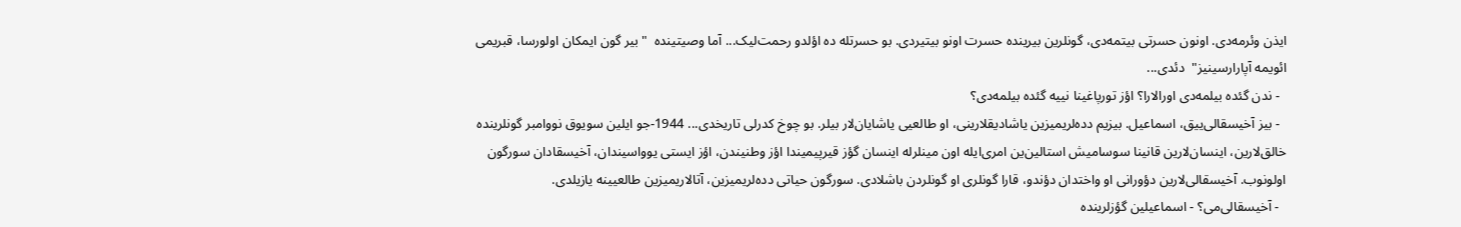ایذن وئرمه‌دی. اونون حسرتی بیتمه‌دی، گونلرین بیرینده حسرت اونو بیتیردی. بو حسرتله ده اؤلدو رحمت‌لیک... آما وصیتینده  "بیر گون ایمکان اولورسا، قبریمی ائویمه آپارارسینیز‌"  دئدی...
  - ندن گئده بیلمه‌دی اورالارا؟ اؤز تورپاغینا نییه گئده بیلمه‌دی؟
  - بیز آخیسقالی‌ییق، اسماعیل. بیزیم دده‌لریمیزین یاشادیقلارینی، او طالعیی یاشایان‌لار بیلر. بو چوخ کدرلی تاریخدی... 1944-جو ایلین سویوق نووامبر گونلرینده خالق‌لارین، اینسان‌لارین قانینا سوسامیش استالین‌ین امری‌ایله اون مینلرله اینسان گؤز قیرپیمیندا اؤز وطنیندن، اؤز ایستی یوواسیندان، آخیسقادان سورگون اولونوب. آخیسقالی‌لارین دؤورانی او واختدان دؤندو، قارا گونلری او گونلردن باشلادی. سورگون حیاتی دده‌لریمیزین، آتالاریمیزین طالعیینه یازیلدی.
  - آخیسقالی‌می؟ - اسماعیلین گؤزلرینده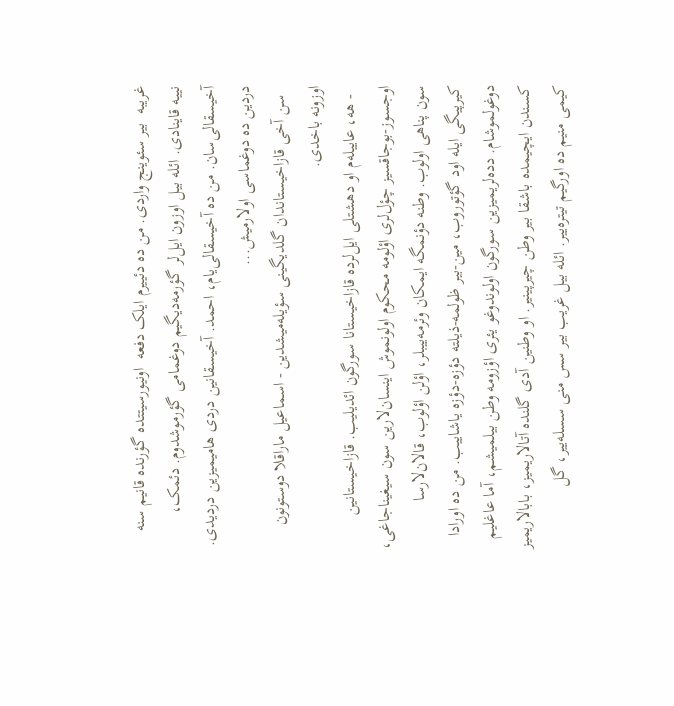غریبه  بیر سئوینج واردی. من ده دئییرم ایلک دفعه  اونیورسیتتده گؤرنده قانیم سنه نییه قاینادی. ائله بیل اوزون ایل‌لر گؤرمه‌دیگیم دوغمامی گؤرموشدوم. دئمک، آخیسقالی‌سان. من ده آخیسقالی‌یام، احمد. آخیسقانین دردی هامیمیزین دردیدی. دردین ده دوغماسی اولارمیش...
  سن آخی قازاخیستاندان گلدیگینی سؤیله‌میشدین - اسماعیل ماراقلا دوستونون اوزونه باخدی.
  - هه، عاییله‌م او دهشتلی ایل‌لرده قازاخیستانا سورگون ائدیلیب. قازاخیستانین اوجسوز-بوجاقسیز چؤل‌لری اؤلومه محکوم اولونموش اینسان‌لارین سون سیغیناجاغی، سون پناهی اولوب. وطنه دؤنمگه ایمکان وئرمه‌ییبلر، اؤلن اؤلوب، قالان‌لارسا کیرپیگی ایله اود گؤتوروب، مین-بیر ظولمه-ذیلته دؤزه-دؤزه یاشاییب. من ده اورادا دوغولموشام. دده‌لریمیزین سورگون اولوندوغو یئری اؤزومه وطن بیلمیشم، آما عاغلیم کسندن ایچیمده باشقا بیر وطن چیرپینیر. او وطنین آدی گلنده آتالاریمیز، بابالاریمیز کیمی منیم ده اورگیم تیتره‌ییر. ائله بیل غریب بیر سس منی سسله‌ییر، گل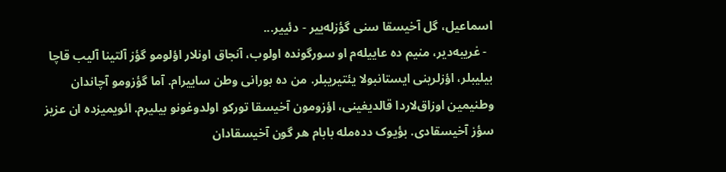اسماعیل، گل آخیسقا سنی گؤزله‌ییر - دئییر...
  - غریبه‌دیر، منیم ده عاییله‌م او سورگونده اولوب، آنجاق اونلار اؤلومو گؤز آلتینا آلیب قاچا بیلیبلر، اؤزلرینی ایستانبولا یئتیریبلر. من ده بورانی وطن ساییرام. آما گؤزومو آچاندان وطنیمین اوزاق‌لاردا قالدیغینی، اؤزومون آخیسقا تورکو اولدوغونو بیلیرم. ائویمیزده ان عزیز سؤز آخیسقادی. بؤیوک دده‌مله بابام هر گون آخیسقادان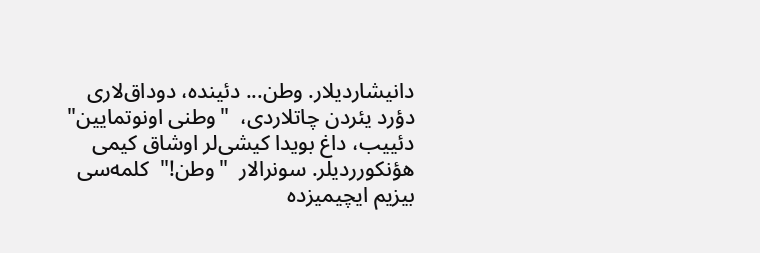دانیشاردیلار. وطن... دئینده، دوداق‌لاری دؤرد یئردن چاتلاردی،  "وطنی اونوتمایین‌"  دئییب، داغ بویدا کیشی‌لر اوشاق کیمی هؤنکورردیلر. سونرالار  "وطن!"  کلمه‌سی بیزیم ایچیمیزده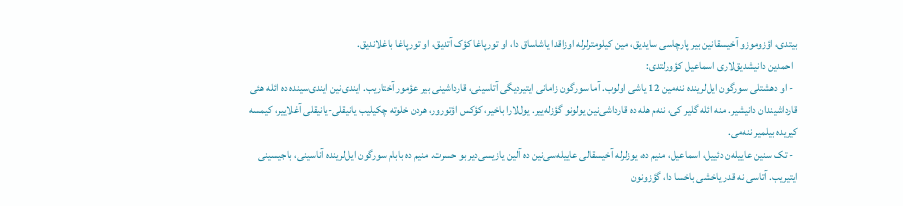بیتدی، اؤزوموزو آخیسقانین بیر پارچاسی سایدیق، مین کیلومترلرله اوزاقدا یاشاساق دا، او تورپاغا کؤک آتدیق، او تورپاغا باغلاندیق.
  احمدین دانیشدیق‌لاری اسماعیل کؤورلتدی:
  - او دهشتلی سورگون ایل‌لرینده ننه‌مین 12 یاشی اولوب. آما سورگون زامانی ایتیردیگی آتاسینی، قارداشینی بیر عؤمور آختاریب. ایندی‌نین ایندی‌سینده ده ائله هئی قارداشیندان دانیشیر. منه ائله گلیر کی، ننه‌م هله ده قارداشی‌نین یولونو گؤزله‌ییر. یول‌لارا باخیر، کؤکس اؤتورور، هردن خلوته چکیلیب یانیقلی-یانیقلی آغلاییر، کیمسه کیریده بیلمیر ننه‌می.
  - تک سنین عاییله‌ن دئییل، اسماعیل، منیم ده، یوزلرله آخیسقالی عاییله‌سی‌نین ده آلین یازیسی‌دیر بو حسرت. منیم ده بابام سورگون ایل‌لرینده آناسینی، باجیسینی ایتیریب. آتاسی نه قدر یاخشی باخسا دا، گؤزونون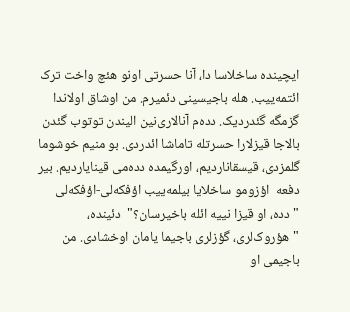ایچینده ساخلاسا دا، آنا حسرتی اونو هئچ واخت ترک ائتمه‌ییب. هله باجیسینی دئمیرم. من اوشاق اولاندا گزمگه گئدردیک. دده‌م آنالاری‌نین الیندن توتوب گئدن بالاجا قیزلارا حسرتله تاماشا ائدردی. بو منیم خوشوما گلمزدی، قیسقاناردیم، اورگیمده دده‌می قینایاردیم. بیر دفعه  اؤزومو ساخلایا بیلمه‌ییب اؤفکه‌لی-اؤفکه‌لی  "دده، او قیزا نییه ائله باخیرسان؟‌"  دئینده،  "هؤروک‌لری، گؤزلری باجیما یامان اوخشادی. من باجیمی او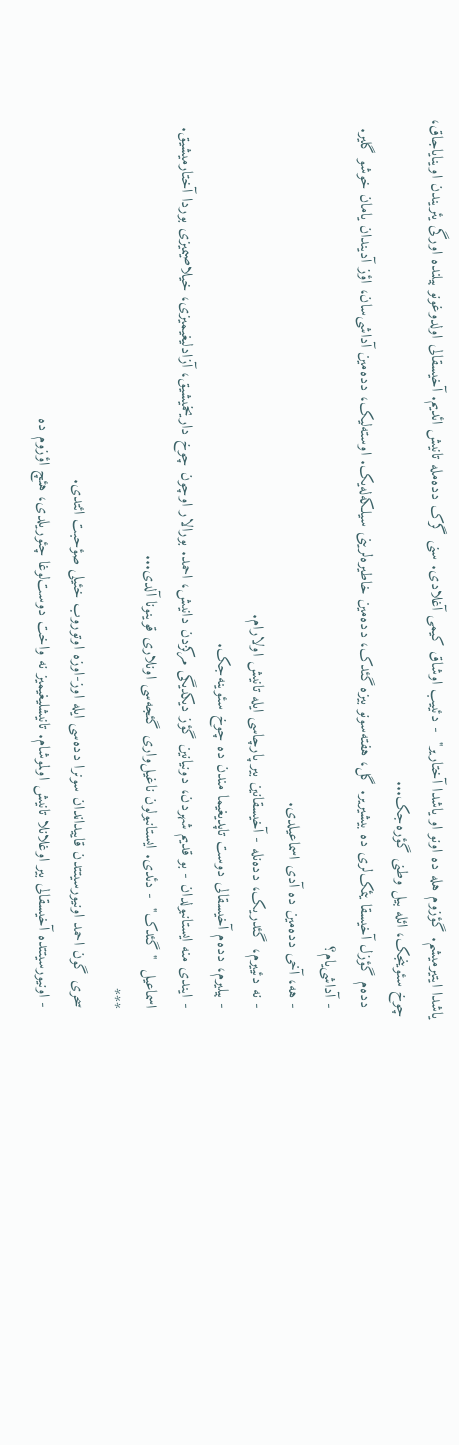یاشدا ایتیرمیشم. گؤزوم هله ده اونو او یاشدا آختاریر‌"  - دئییب اوشاق کیمی آغلادی. سنی گرک دده‌مله تانیش ائدیم. آخیسقالی اولدوغونو بیلنده اورگی یئریندن اوینایاجاق، چوخ سئوینجک، ائله بیل وطنی گؤره‌جک...
  دده‌م گؤزل آخیسقا یئمک‌لری ده بیشیریر. گل، هفته‌سونو بیزه گئدک، دده‌مین خاطیره‌لرینی سیلکه‌له‌یک. اوسته‌لیک، دده‌مین آداشی‌سان، اؤز آدیندان یامان خوشو گلیر.
  - آداشی‌یام؟
  - هه، آخی دده‌مین ده آدی اسماعیلدی.
  - نه دئییرم، گئدریک، دده‌نله - آخیسقانین بیر پارچاسی ایله تانیش اولارام.
  - بیلیرم، دده‌م آخیسقالی دوست تاپدیغیما مندن ده چوخ سئوینه‌جک.
  - ایندی منه ایستانبولدان - بو قدیم شهردن، دونیانین گؤز دیکدیگی مرکزدن دانیش، احمد. بورالار اوچون چوخ داریخمیشیق، آزادلیغیمیزی، خیلاصیمیزی بوردا آختارمیشیق.
  اسماعیل  "گئدک‌"  - دئدی. ایستانبولون ناغیل‌واری گئجه‌سی اونلاری قوینونا آلدی...
  ***
  سحری گون احمد اونیورسیتتدن قاییداندان سونرا دده‌سی ایله اوز-اوزه اوتوروب خئیلی صؤحبت ائتدی.
  - اونیورسیتتده آخیسقالی بیر اوغلانلا تانیش اولموشام. تانیشلیغیمیز نه واخت دوست‌لوغا چئوریلدی، هئچ اؤزوم ده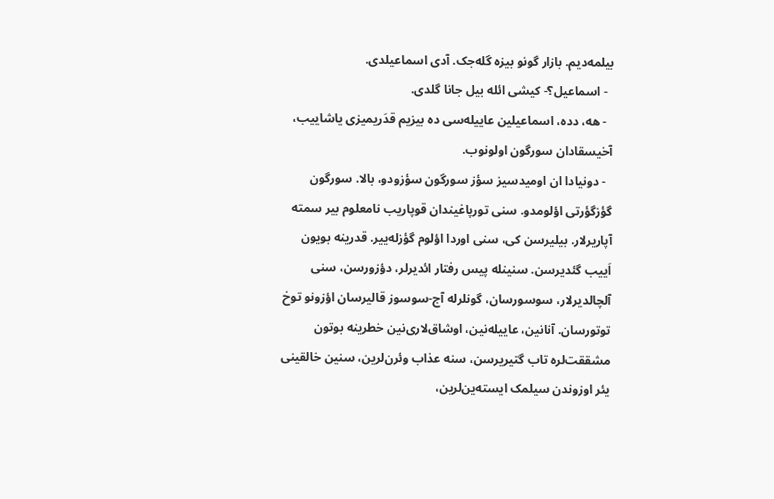بیلمه‌دیم. بازار گونو بیزه گله‌جک. آدی اسماعیلدی.
  - اسماعیل؟- کیشی ائله بیل جانا گلدی.
  - هه، دده، اسماعیلین عاییله‌سی ده بیزیم قدَریمیزی یاشاییب، آخیسقادان سورگون اولونوب.
  - دونیادا ان اومیدسیز سؤز سورگون سؤزودو، بالا. سورگون گؤزگؤرتی اؤلومدو. سنی تورپاغیندان قوپاریب نامعلوم بیر سمته آپاریرلار. بیلیرسن کی، سنی اوردا اؤلوم گؤزله‌ییر. قدرینه بویون اَییب گئدیرسن. سنینله پیس رفتار ائدیرلر، دؤزورسن، سنی آلچالدیرلار، سوسورسان، گونلرله آج-سوسوز قالیرسان اؤزونو توخ توتورسان. آنانین، عاییله‌نین، اوشاق‌لاری‌نین خطرینه بوتون مشققت‌لره تاب گتیریرسن، سنه عذاب وئرن‌لرین، سنین خالقینی یئر اوزوندن سیلمک ایسته‌ین‌لرین،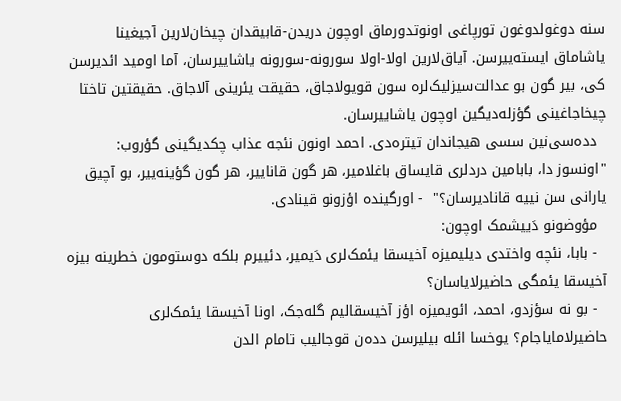سنه دوغولدوغون تورپاغی اونوتدورماق اوچون دریدن-قابیقدان چیخان‌لارین آجیغینا یاشاماق ایسته‌ییرسن. آیاق‌لارین اولا-اولا سورونه-سورونه یاشاییرسان، آما اومید ائدیرسن کی، بیر گون بو عدالت‌سیزلیک‌لره سون قویولاجاق، حقیقت یئرینی آلاجاق. حقیقتین تاختا چیخاجاغینی گؤزله‌دیگین اوچون یاشاییرسان.
  دده‌سی‌نین سسی هیجاندان تیتره‌دی. احمد اونون نئجه عذاب چکدیگینی گؤروب:  "اونسوز دا، بابامین دردلری قایساق باغلامیر، هر گون قاناییر، هر گون گؤینه‌ییر، بو آچیق یارانی سن نییه قانادیرسان؟‌"  - اورگینده اؤزونو قینادی.
  مؤوضونو دَییشمک اوچون:
  - بابا، نئچه واختدی دیلیمیزه آخیسقا یئمک‌لری دَیمیر، دئییرم بلکه دوستومون خطرینه بیزه آخیسقا یئمگی حاضیرلایاسان؟
  - بو نه سؤزدو، احمد، ائویمیزه اؤز آخیسقالیم گله‌جک، اونا آخیسقا یئمک‌لری حاضیرلامایاجام؟ یوخسا ائله بیلیرسن دده‌ن قوجالیب تامام الدن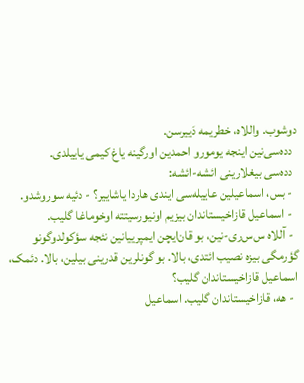دوشوب. واللاه، خطریمه دَییرسن.
  دده‌سی‌نین اینجه یومورو احمدین اورگینه یاغ کیمی یاییلدی.
  دده‌سی بیغلارینی ائشه-ائشه:
  - بس، اسماعیلین عاییله‌سی ایندی هاردا یاشاییر؟ - دئیه سوروشدو.
  - اسماعیل قازاخیستاندان بیزیم اونیورسیتته اوخوماغا گلیب.
  - آللاه س‌س‌ری-نین، بو قان‌ایچن ایمپرییانین نئجه سؤکولدوگونو گؤرمگی بیزه نصیب ائتدی، بالا. بو گونلرین قدرینی بیلین، بالا. دئمک، اسماعیل قازاخیستاندان گلیب؟
  - هه، قازاخیستاندان گلیب. اسماعیل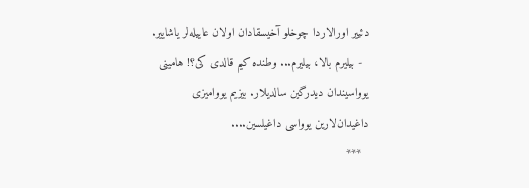دئییر اورالاردا چوخلو آخیسقادان اولان عاییله‌لر یاشاییر.
  - بیلیرم بالا، بیلیرم... وطنده کیم قالدی کی؟! هامینی یوواسیندان دیدرگین سالدیلار. بیزیم یووامیزی داغیدان‌لارین یوواسی داغیلسین....
  ***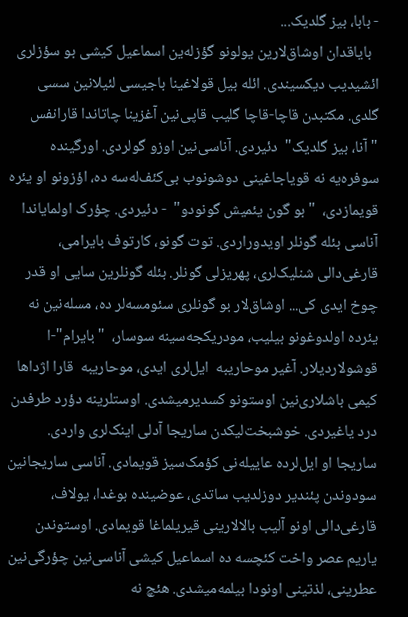- بابا، بیز گلدیک...
  بایاقدان اوشاق‌لارین یولونو گؤزله‌ین اسماعیل کیشی بو سؤزلری ائشیدیب دیکسیندی. ائله بیل قولاغینا باجیسی لئیلانین سسی گلدی. مکتبدن قاچا-قاچا گلیب قاپی‌نین آغزینا چاتاندا قارانفس  "آنا، بیز گلدیک‌"  دئیردی. آناسی‌نین اوزو گولردی. اورگینده سوفره‌یه نه قویاجاغینی دوشونوب بی‌کئف‌له‌سه ده، اؤزونو او یئره قویمازدی،  "بو گون یئمیش گونودو‌"  - دئیردی. چؤرک اولمایاندا آناسی بئله گونلر اویدوراردی. توت گونو، کارتوف بایرامی، قارغی‌دالی شنلیک‌لری، پهریزلی گونلر. بئله گونلرین سایی او قدر چوخ ایدی کی... اوشاق‌لار بو گونلری سئومسه‌لر ده، مسله‌نین نه یئرده اولدوغونو بیلیب، مودریکجه‌سینه سوسار،  "بایرام‌"-ا قوشولاردیلار. آغیر موحاریبه  ایل‌لری ایدی، موحاریبه  قارا اژداها کیمی باشلاری‌نین اوستونو کسدیرمیشدی. اوستلرینه دؤرد طرفدن درد یاغیردی. خوشبخت‌لیکدن ساریجا آدلی اینک‌لری واردی. ساریجا او ایل‌لرده عاییله‌نی کؤمک‌سیز قویمادی. آناسی ساریجانین سودوندن پئندیر دوزلدیب ساتدی، عوضینده بوغدا، یولاف، قارغی‌دالی اونو آلیب بالالارینی قیریلماغا قویمادی. اوستوندن یاریم عصر واخت کئچسه ده اسماعیل کیشی آناسی‌نین چؤرگی‌نین عطرینی، لذتینی اونودا بیلمه‌میشدی. هئچ نه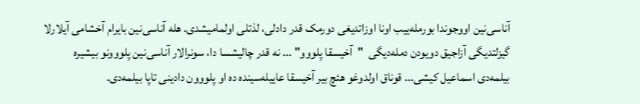آناسی‌نین اووجوندا بورمله‌ییب اونا اوزاتدیغی دورمک قدر دادلی، لذتلی اولمامیشدی. هله آناسی‌نین بایرام آخشامی آیلارلا گیزلتدیگی آزاجیق دویودن دمله‌دیگی  "آخیسقا پلووو‌" ... نه قدر چالیشسا دا، سونرالار آناسی‌نین پلووونو بیشیره بیلمه‌دی اسماعیل کیشی... قوناق اولدوغو هئچ بیر آخیسقا عاییله‌سینده ده او پلووون دادینی تاپا بیلمه‌دی.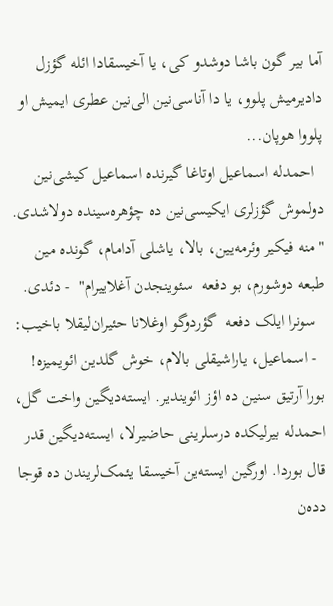آما بیر گون باشا دوشدو کی، یا آخیسقادا ائله گؤزل دادیرمیش پلوو، یا دا آناسی‌نین الی‌نین عطری‌ ایمیش او پلووا هوپان...
  احمدله اسماعیل اوتاغا گیرنده اسماعیل کیشی‌نین دولموش گؤزلری ایکیسی‌نین ده چؤهره‌سینده دولاشدی.  "منه فیکیر وئرمه‌یین، بالا، یاشلی آدامام، گونده مین طبعه دوشورم، بو دفعه  سئوینجدن آغلاییرام"  - دئدی.
  سونرا ایلک دفعه  گؤردوگو اوغلانا حئیران‌لیقلا باخیب:
  - اسماعیل، یاراشیقلی بالام، خوش گلدین ائویمیزه! بورا آرتیق سنین ده اؤز ائویندیر. ایسته‌دیگین واخت گل، احمدله بیرلیکده درسلرینی حاضیرلا، ایسته‌دیگین قدر قال بوردا. اورگین ایسته‌ین آخیسقا یئمک‌لریندن ده قوجا دده‌ن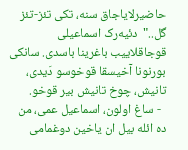حاضیرلایاجاق سنه، تکی تئز-تئز گل.."  دئیه‌رک اسماعیلی قوجاقلاییب باغرینا باسدی. سانکی بورنونا آخیسقا قوخوسو دَیدی، تانیش، چوخ تانیش بیر قوخو.
  - ساغ اولون، اسماعیل عمی، من ده ائله بیل ان یاخین دوغمامی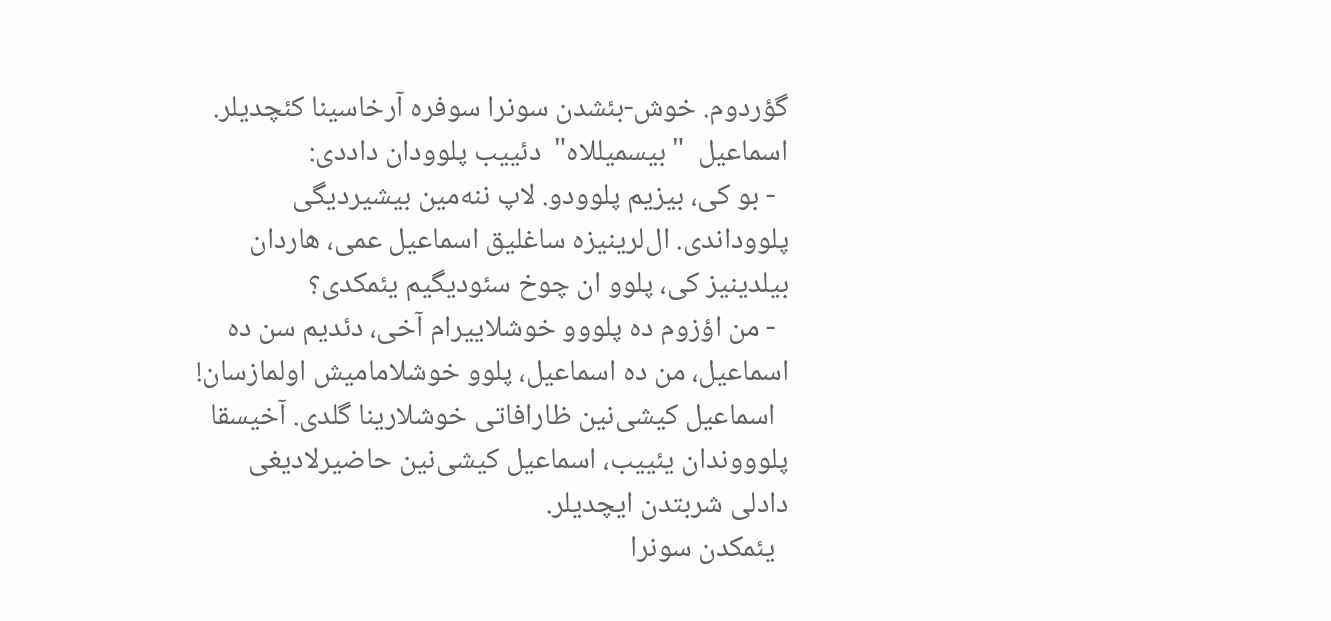گؤردوم. خوش-بئشدن سونرا سوفره آرخاسینا کئچدیلر. اسماعیل  "بیسمیللاه‌"  دئییب پلوودان داددی:
  - بو کی، بیزیم پلوودو. لاپ ننه‌مین بیشیردیگی پلووداندی. ال‌لرینیزه ساغلیق اسماعیل عمی، هاردان بیلدینیز کی، پلوو ان چوخ سئودیگیم یئمکدی؟
  - من اؤزوم ده پلووو خوشلاییرام آخی، دئدیم سن ده اسماعیل، من ده اسماعیل، پلوو خوشلامامیش اولمازسان!
  اسماعیل کیشی‌نین ظارافاتی خوشلارینا گلدی. آخیسقا پلوووندان یئییب، اسماعیل کیشی‌نین حاضیرلادیغی دادلی شربتدن ایچدیلر.
  یئمکدن سونرا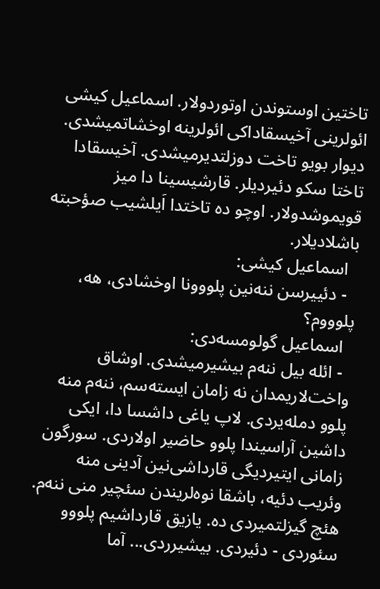تاختین اوستوندن اوتوردولار. اسماعیل کیشی ائولرینی آخیسقاداکی ائولرینه اوخشاتمیشدی. دیوار بویو تاخت دوزلتدیرمیشدی. آخیسقادا تاختا سکو دئیردیلر. قارشیسینا دا میز قویموشدولار. اوچو ده تاختدا اَیلشیب صؤحبته باشلادیلار.
  اسماعیل کیشی:
  - دئییرسن ننه‌نین پلووونا اوخشادی، هه، پلوووم؟
  اسماعیل گولومسه‌دی:
  - ائله بیل ننه‌م بیشیرمیشدی. اوشاق واخت‌لاریمدان نه زامان ایسته‌سم، ننه‌م منه پلوو دمله‌یردی. لاپ یاغی داشسا دا، ایکی داشین آراسیندا پلوو حاضیر اولاردی. سورگون زامانی ایتیردیگی قارداشی‌نین آدینی منه وئریب دئیه، باشقا نوه‌لریندن سئچیر منی ننه‌م. هئچ گیزلتمیردی ده. یازیق قارداشیم پلووو سئوردی - دئیردی. بیشیرردی... آما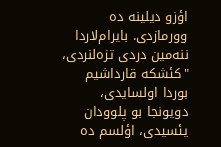اؤزو دیلینه ده وورمازدی. بایرام‌لاردا ننه‌مین دردی تزه‌لنردی،  "کئشکه قارداشیم بوردا اولسایدی، دویونجا بو پلوودان یئسیدی، اؤلسم ده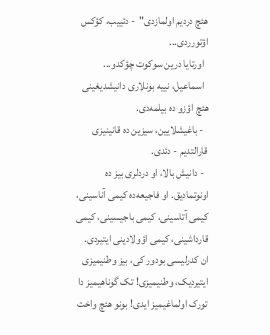هئچ دردیم اولمازدی‌"  - دئییب، کؤکس اؤتورردی...
  اورتایا درین سوکوت چؤکدو...
  اسماعیل، نییه بونلاری دانیشدیغینی هئچ اؤزو ده بیلمه‌دی.
  - باغیشلایین، سیزین ده قانینیزی قارالتدیم - دئدی.
  - دانیش بالا، او دردلری بیز ده اونوتمادیق. او فاجیعه‌ده کیمی آناسینی، کیمی آتاسینی، کیمی باجیسینی، کیمی قارداشینی، کیمی اؤولادینی ایتیردی. ان کدرلیسی بودور کی، بیز وطنیمیزی ایتیردیک، وطنیمیزی! تک گوناهیمیز دا تورک اولماغیمیز ایدی! بونو هئچ واخت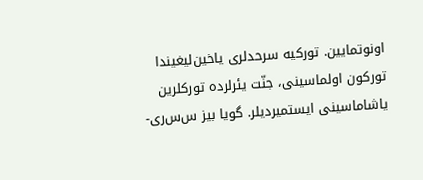اونوتمایین. تورکیه سرحدلری یاخین‌لیغیندا تورکون اولماسینی، جنّت یئرلرده تورکلرین یاشاماسینی ایستمیردیلر. گویا بیز س‌س‌ری-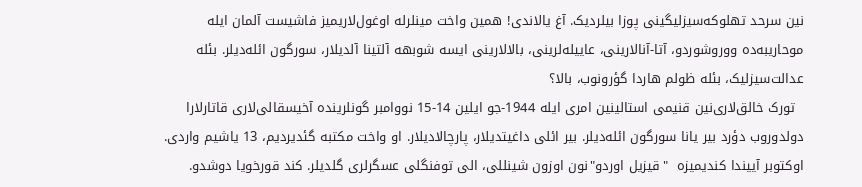نین سرحد تهلوکه‌سیزلیگینی پوزا بیلردیک. آغ یالاندی! همین واخت مینلرله اوغول‌لاریمیز فاشیست آلمان ایله موحاریبه‌ده ووروشوردو، آتا-آنالارینی، عاییله‌لرینی، بالالارینی ایسه شوبهه آلتینا آلدیلار، سورگون ائله‌دیلر. بئله عدالت‌سیزلیک، بئله ظولم هاردا گؤرونوب، بالا؟
  تورک خالق‌لاری‌نین قنیمی استالینین امری ایله 1944-جو ایلین 14-15 نووامبر گونلرینده آخیسقالی‌لاری قاتارلارا دولدوروب دؤرد بیر یانا سورگون ائله‌دیلر. بیر ائلی داغیتدیلار، پارچالادیلار. او واخت مکتبه گئدیردیم، 13 یاشیم واردی. اوکتوبر آییندا کندیمیزه  "قیزیل اوردو‌"نون اوزون شینللی، الی توفنگلی عسگرلری گلدیلر. کند قورخویا دوشدو.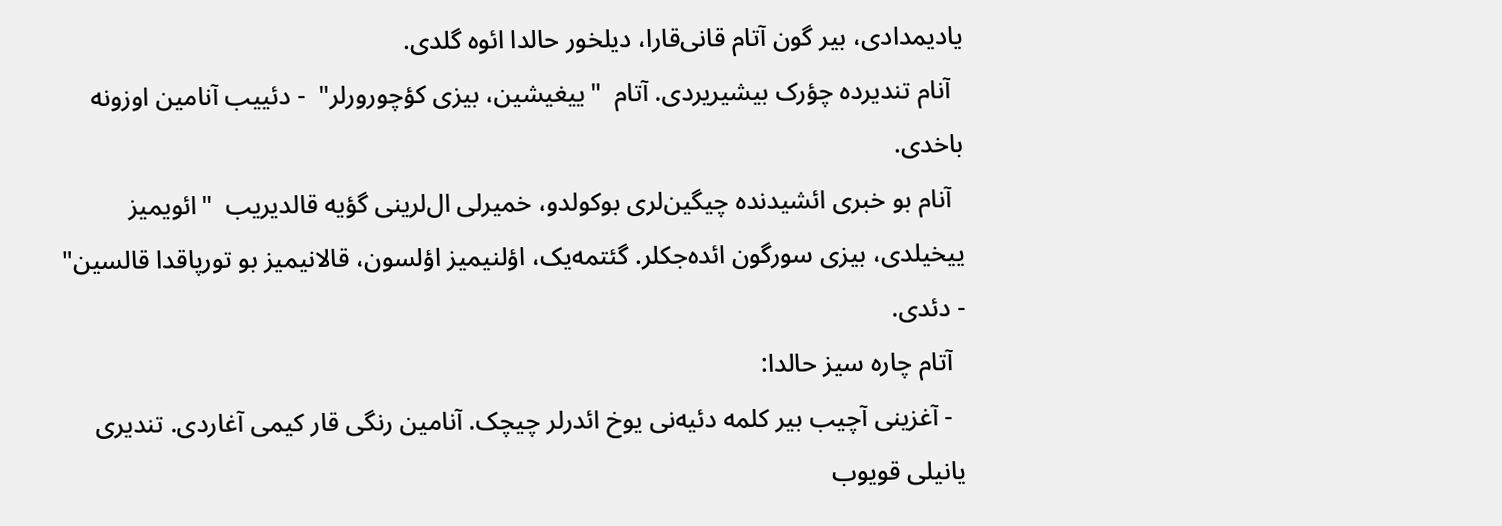یادیمدادی، بیر گون آتام قانی‌قارا، دیلخور حالدا ائوه گلدی.
  آنام تندیرده چؤرک بیشیریردی. آتام  "ییغیشین، بیزی کؤچورورلر‌"  - دئییب آنامین اوزونه باخدی.
  آنام بو خبری ائشیدنده چیگین‌لری بوکولدو، خمیرلی ال‌لرینی گؤیه قالدیریب  "ائویمیز ییخیلدی، بیزی سورگون ائده‌جکلر. گئتمه‌یک، اؤلنیمیز اؤلسون، قالانیمیز بو تورپاقدا قالسین‌"  - دئدی.
  آتام چاره سیز حالدا:
  - آغزینی آچیب بیر کلمه دئیه‌نی یوخ ائدرلر چیچک. آنامین رنگی قار کیمی آغاردی. تندیری یانیلی قویوب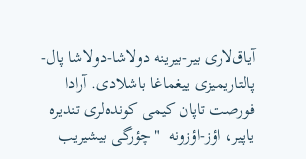آیاق‌لاری بیر-بیرینه دولاشا-دولاشا پال-پالتاریمیزی ییغماغا باشلادی. آرادا فورصت تاپان کیمی کونده‌لری تندیره یاپیر، اؤز-اؤزونه  "چؤرگی بیشیریب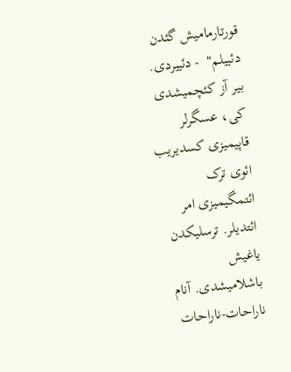قورتارمامیش گئدن دئییلم‌"  - دئییردی. بیر آز کئچمیشدی کی، عسگرلر قاپیمیزی کسدیریب ائوی ترک ائتمگیمیزی امر ائتدیلر. ترسلیکدن یاغیش باشلامیشدی. آنام ناراحات-ناراحات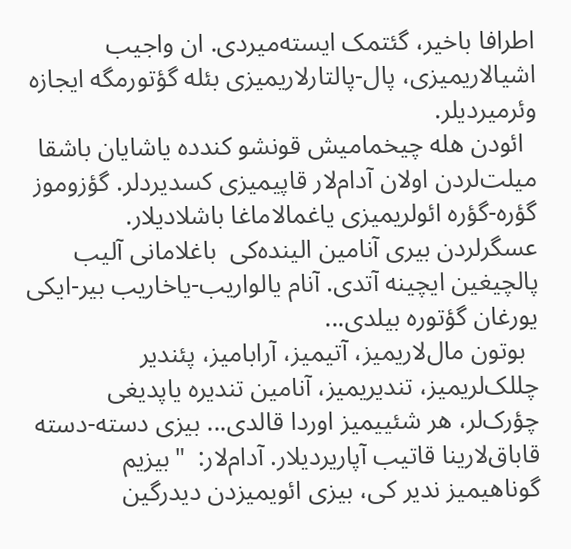اطرافا باخیر، گئتمک ایسته‌میردی. ان واجیب اشیالاریمیزی، پال-پالتارلاریمیزی بئله گؤتورمگه ایجازه وئرمیردیلر.
  ائودن هله چیخمامیش قونشو کندده یاشایان باشقا میلت‌لردن اولان آدام‌لار قاپیمیزی کسدیردلر. گؤزوموز گؤره-گؤره ائولریمیزی یاغمالاماغا باشلادیلار. عسگرلردن بیری آنامین الینده‌کی  باغلامانی آلیب پالچیغین ایچینه آتدی. آنام یالواریب-یاخاریب بیر-ایکی یورغان گؤتوره بیلدی...
  بوتون مال‌لاریمیز، آتیمیز، آرابامیز، پئندیر چللک‌لریمیز، تندیریمیز، آنامین تندیره یاپدیغی چؤرک‌لر، هر شئییمیز اوردا قالدی... بیزی دسته-دسته قاباق‌لارینا قاتیب آپاریردیلار. آدام‌لار:  "بیزیم گوناهیمیز ندیر کی، بیزی ائویمیزدن دیدرگین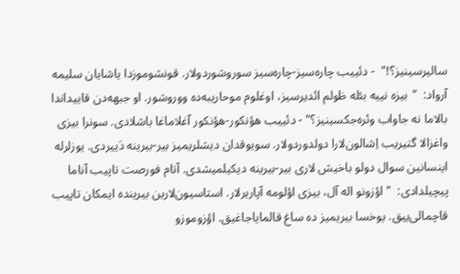سالیرسینیز؟!"  - دئییب چاره‌سیز-چاره‌سیز سوروشوردولار. قونشوموزدا یاشایان سلیمه آرواد:  "بیزه نییه بئله ظولم ائدیرسیز، اوغلوم موحاریبه‌ده ووروشور. او جبهه‌دن قاییداندا بالاما نه جاواب وئره‌جکسینیز؟" - دئییب هؤنکور-هؤنکور آغلاماغا باشلادی. سونرا بیزی واغزالا گتیریب اِشالون‌لارا دولدوردولار. سویوقدان دیشلریمیز بیر-بیرینه دَییردی. یوزلرله اینسانین سوال دولو باخیش لاری بیر-بیرینه دیکیلمیشدی. آتام فورصت تاپیب آناما پیچیلدادی:  " اؤزونو اله آل، بیزی اؤلومه آپاریرلار. استاسیون‌لارین بیرینده ایمکان تاپیب قاچمالی‌ییق. یوخسا بیریمیز ده ساغ قالمایاجاغیق. اؤزوموزو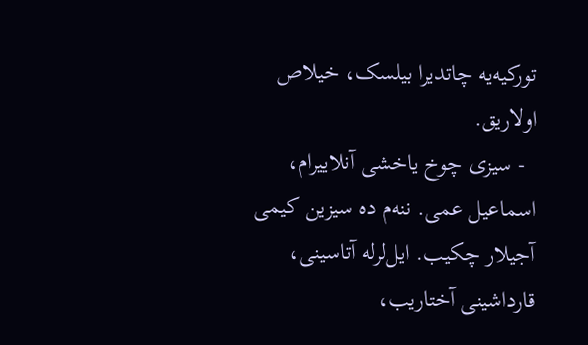تورکیه‌یه چاتدیرا بیلسک، خیلاص اولاریق.
  - سیزی چوخ یاخشی آنلاییرام، اسماعیل عمی. ننه‌م ده سیزین کیمی آجیلار چکیب. ایل‌لرله آتاسینی، قارداشینی آختاریب،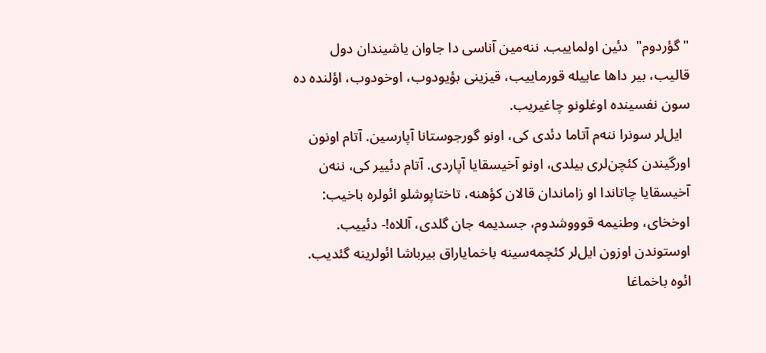"گؤردوم‌"  دئین اولماییب. ننه‌مین آناسی دا جاوان یاشیندان دول قالیب، بیر داها عاییله قورماییب، قیزینی بؤیودوب، اوخودوب، اؤلنده ده سون نفسینده اوغلونو چاغیریب.
  ایل‌لر سونرا ننه‌م آتاما دئدی کی، اونو گورجوستانا آپارسین. آتام اونون اورگیندن کئچن‌لری بیلدی، اونو آخیسقایا آپاردی. آتام دئییر کی، ننه‌ن آخیسقایا چاتاندا او زاماندان قالان کؤهنه، تاختاپوشلو ائولره باخیب: اوخخای، وطنیمه قوووشدوم، جسدیمه جان گلدی، آللاه!- دئییب. اوستوندن اوزون ایل‌لر کئچمه‌سینه باخمایاراق بیرباشا ائولرینه گئدیب. ائوه باخماغا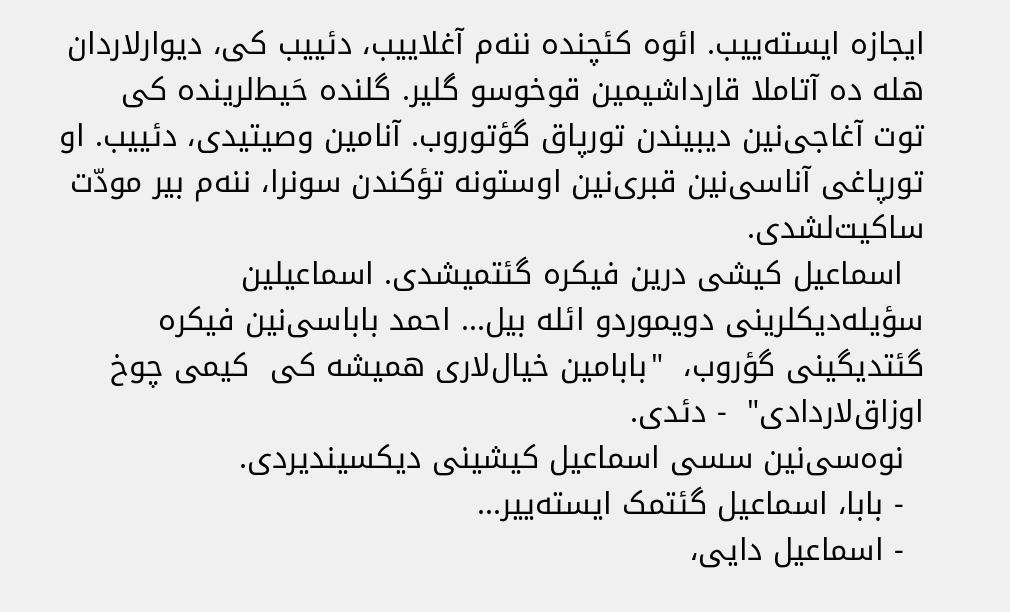ایجازه ایسته‌ییب. ائوه کئچنده ننه‌م آغلاییب، دئییب کی، دیوارلاردان هله ده آتاملا قارداشیمین قوخوسو گلیر. گلنده حَیط‌لرینده کی  توت آغاجی‌نین دیبیندن تورپاق گؤتوروب. آنامین وصیتیدی، دئییب. او تورپاغی آناسی‌نین قبری‌نین اوستونه تؤکندن سونرا، ننه‌م بیر مودّت ساکیت‌لشدی.
  اسماعیل کیشی درین فیکره گئتمیشدی. اسماعیلین سؤیله‌دیکلرینی دویموردو ائله بیل... احمد باباسی‌نین فیکره گئتدیگینی گؤروب،  "بابامین خیال‌لاری همیشه کی  کیمی چوخ اوزاق‌لاردادی‌"  - دئدی.
  نوه‌سی‌نین سسی اسماعیل کیشینی دیکسیندیردی.
  - بابا، اسماعیل گئتمک ایسته‌ییر...
  - اسماعیل دایی،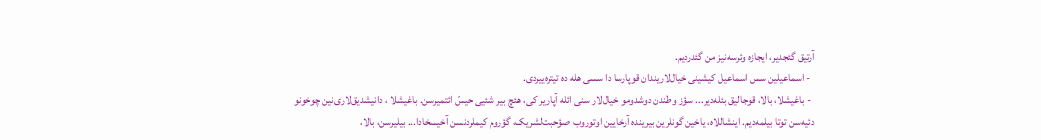آرتیق گئجدیر، ایجازه وئرسه‌نیز من گئدردیم.
  - اسماعیلین سس اسماعیل کیشینی خیال‌لاریندان قوپارسا دا سسی هله ده تیتره‌ییردی.
  - باغیشلا، بالا، قوجالیق بئله‌دیر... سؤز وطندن دوشدومو خیال‌لار سنی ائله آپاریر کی، هئچ بیر شئیی حیسّ ائتمیرسن. باغیشلا ، دانیشدیق‌لاری‌نین چوخونو دئیه‌سن توتا بیلمه‌دیم. اینشاللاه، یاخین گونلرین بیرینده آرخایین اوتوروب صؤحبت‌لشریک، گؤروم کیملردنسن آخیسخادا... بیلیرسن، بالا،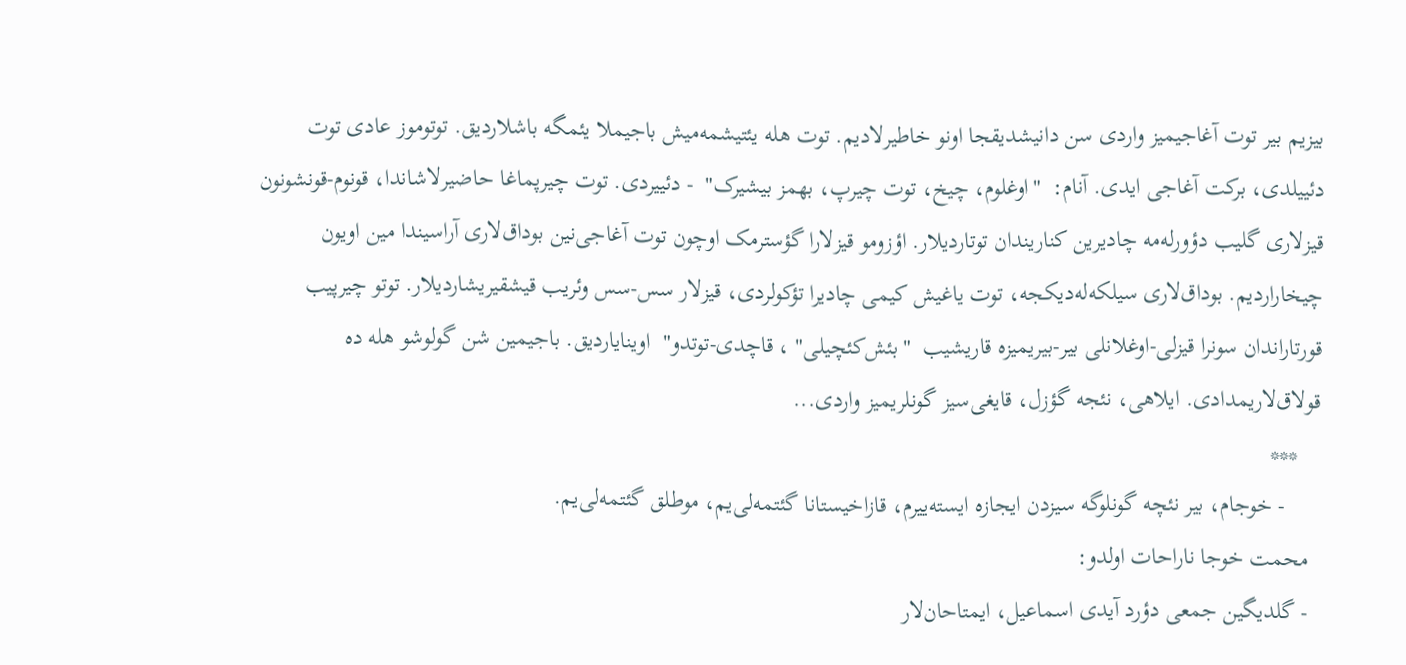بیزیم بیر توت آغاجیمیز واردی سن دانیشدیقجا اونو خاطیرلادیم. توت هله یئتیشمه‌میش باجیملا یئمگه باشلاردیق. توتوموز عادی توت دئییلدی، برکت آغاجی ایدی. آنام:  "اوغلوم، چیخ، توت چیرپ، بهمز بیشیرک‌"  - دئییردی. توت چیرپماغا حاضیرلاشاندا، قونوم-قونشونون قیزلاری گلیب دؤورله‌مه چادیرین کناریندان توتاردیلار. اؤزومو قیزلارا گؤسترمک اوچون توت آغاجی‌نین بوداق‌لاری آراسیندا مین اویون چیخاراردیم. بوداق‌لاری سیلکه‌له‌دیکجه، توت یاغیش کیمی چادیرا تؤکولردی، قیزلار سس-سس وئریب قیشقیریشاردیلار. توتو چیرپیب قورتاراندان سونرا قیزلی-اوغلانلی بیر-بیریمیزه قاریشیب  "بئش‌کئچیلی‌" ، قاچدی-توتدو‌"  اوینایاردیق. باجیمین شن گولوشو هله ده قولاق‌لاریمدادی. ایلاهی، نئجه گؤزل، قایغی‌سیز گونلریمیز واردی...
    ***
      - خوجام، بیر نئچه گونلوگه سیزدن ایجازه ایسته‌ییرم، قازاخیستانا گئتمه‌لی‌یم، موطلق گئتمه‌لی‌یم.
  محمت خوجا ناراحات اولدو:
  - گلدیگین جمعی دؤرد آیدی اسماعیل، ایمتاحان‌لار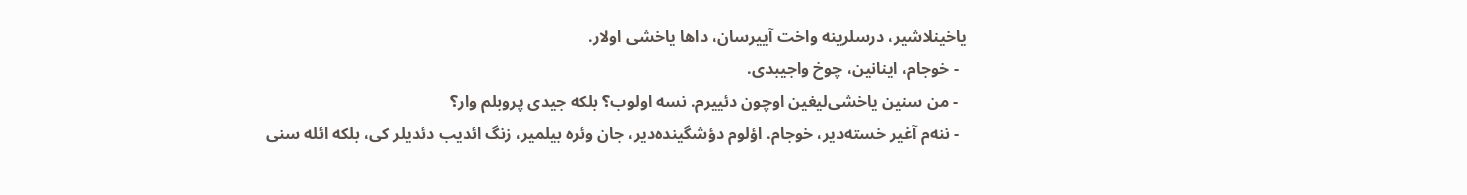یاخینلاشیر، درسلرینه واخت آییرسان، داها یاخشی اولار.
  - خوجام، اینانین، چوخ واجیبدی.
  - من سنین یاخشی‌لیغین اوچون دئییرم. نسه اولوب؟ بلکه جیدی پروبلم وار؟
  - ننه‌م آغیر خسته‌دیر، خوجام. اؤلوم دؤشگینده‌دیر، جان وئره بیلمیر، زنگ ائدیب دئدیلر کی، بلکه ائله سنی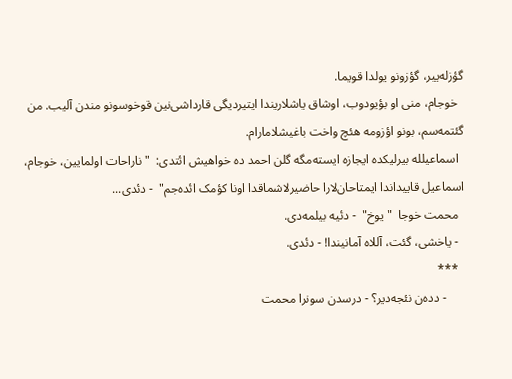گؤزله‌ییر، گؤزونو یولدا قویما.
  خوجام، منی او بؤیودوب، اوشاق یاشلاریندا ایتیردیگی قارداشی‌نین قوخوسونو مندن آلیب. من گئتمه‌سم، بونو اؤزومه هئچ واخت باغیشلامارام.
  اسماعیلله بیرلیکده ایجازه ایسته‌مگه گلن احمد ده خواهیش ائتدی:  "ناراحات اولمایین، خوجام، اسماعیل قاییداندا ایمتاحان‌لارا حاضیرلاشماقدا اونا کؤمک ائده‌جم‌"  - دئدی...
  محمت خوجا  "یوخ‌"  - دئیه بیلمه‌دی.
  - یاخشی، گئت، آللاه آمانیندا! - دئدی.
  ***
      - دده‌ن نئجه‌دیر؟ - درسدن سونرا محمت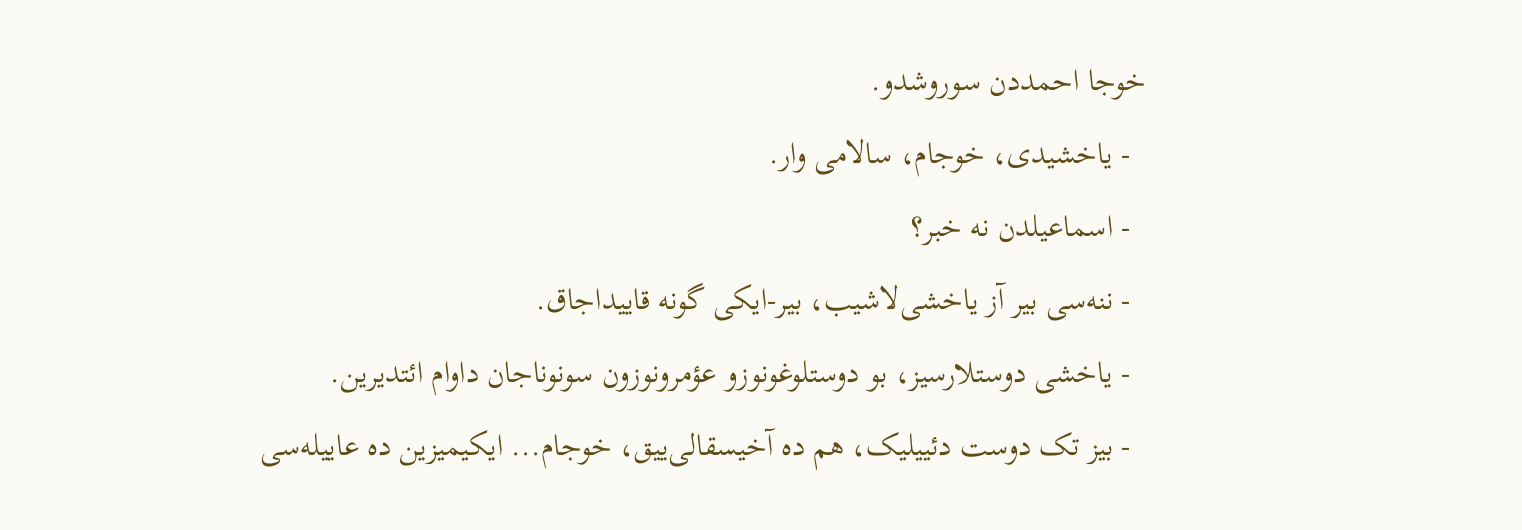خوجا احمدد‌ن سوروشدو.
  - یاخشیدی، خوجام، سالامی وار.
  - اسماعیلدن نه خبر؟
  - ننه‌سی بیر آز یاخشی‌لاشیب، بیر-ایکی گونه قاییداجاق.
  - یاخشی دوستلارسیز، بو دوستلوغونوزو عؤمرونوزون سونوناجان داوام ائتدیرین.
  - بیز تک دوست دئییلیک، هم ده آخیسقالی‌ییق، خوجام... ایکیمیزین ده عاییله‌سی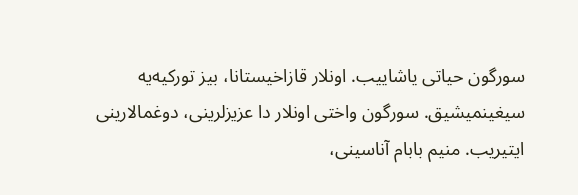سورگون حیاتی یاشاییب. اونلار قازاخیستانا، بیز تورکیه‌یه سیغینمیشیق. سورگون واختی اونلار دا عزیزلرینی، دوغمالارینی ایتیریب. منیم بابام آناسینی،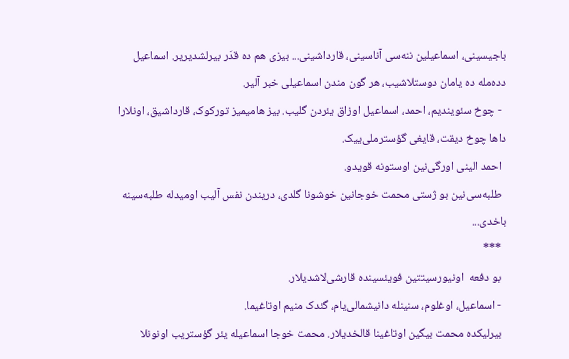باجیسینی، اسماعیلین ننه‌سی آناسینی، قارداشینی... بیزی هم ده قدَر بیرلشدیریر. اسماعیل دده‌مله ده یامان دوستلاشیب، هر گون مندن اسماعیلی خبر آلیر.
  - چوخ سئویندیم، احمد، اسماعیل اوزاق یئردن گلیب. بیز هامیمیز تورکوک، قارداشیق، اونلارا داها چوخ دیقت، قایغی گؤسترملی‌ییک.
  احمد الینی اورگی‌نین اوستونه قویدو.
  طلبه‌سی‌نین بو ژستی محمت خوجانین خوشونا گلدی، دریندن نفس آلیب اومیدله طلبه‌سینه باخدی...
  ***
  بو دفعه  اونیورسیتتین فویئسینده قارشی‌لاشدیلار.
  - اسماعیل، اوغلوم، سنینله دانیشمالی‌یام، گئدک منیم اوتاغیما.
  بیرلیکده محمت بیگین اوتاغینا قالخدیلار. محمت خوجا اسماعیله یئر گؤستریب اونونلا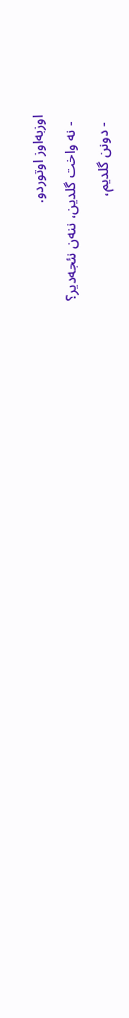اوزبه‌اوز اوتوردو.
  - نه واخت گلدین، ننه‌ن نئجه‌دیر؟
  - دونن گلدیم،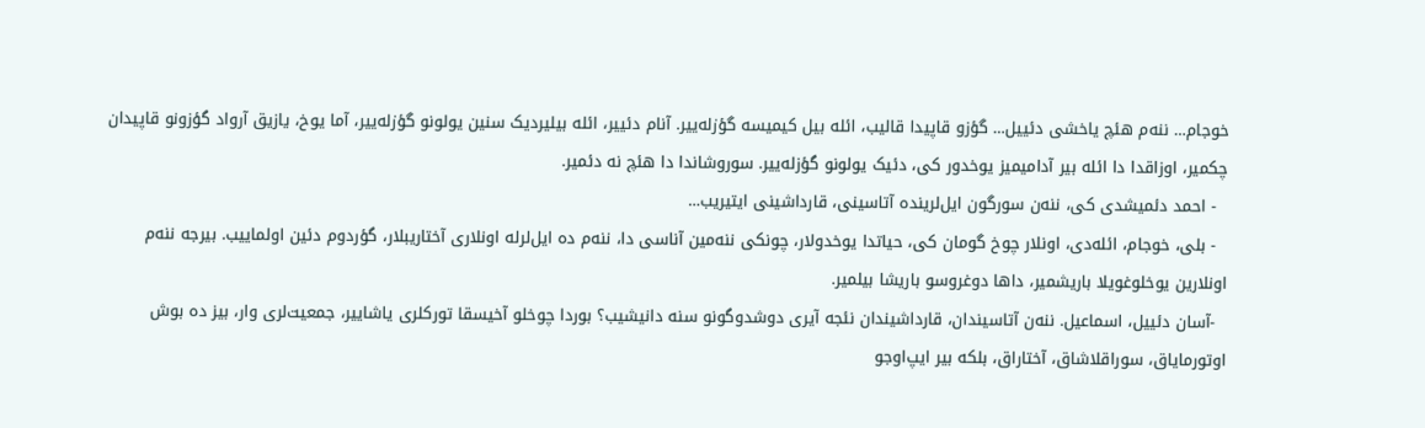خوجام... ننه‌م هئچ یاخشی دئییل... گؤزو قاپیدا قالیب، ائله بیل کیمیسه گؤزله‌ییر. آنام دئییر، ائله بیلیردیک سنین یولونو گؤزله‌ییر، آما یوخ، یازیق آرواد گؤزونو قاپیدان چکمیر، اوزاقدا دا ائله بیر آدامیمیز یوخدور کی، دئیک یولونو گؤزله‌ییر. سوروشاندا دا هئچ نه دئمیر.
  - احمد دئمیشدی کی، ننه‌ن سورگون ایل‌لرینده آتاسینی، قارداشینی ایتیریب...
  - بلی، خوجام، ائله‌دی، اونلار چوخ گومان کی، حیاتدا یوخدولار، چونکی ننه‌مین آناسی دا، ننه‌م ده ایل‌لرله اونلاری آختاریبلار، گؤردوم دئین اولماییب. بیرجه ننه‌م اونلارین یوخلوغویلا باریشمیر، داها دوغروسو باریشا بیلمیر.
  -آسان دئییل، اسماعیل. ننه‌ن آتاسیندان، قارداشیندان نئجه آیری دوشدوگونو سنه دانیشیب؟ بوردا چوخلو آخیسقا تورکلری یاشاییر، جمعیت‌لری وار، بیز ده بوش اوتورمایاق، سوراقلاشاق، آختاراق، بلکه بیر ایپ‌اوجو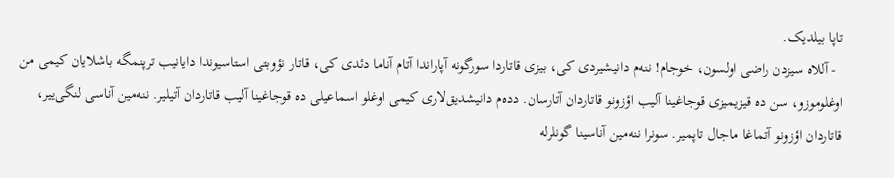تاپا بیلدیک.
  - آللاه سیزدن راضی اولسون، خوجام! ننه‌م دانیشیردی کی، بیزی قاتاردا سورگونه آپاراندا آتام آناما دئدی کی، قاتار نؤوبتی استاسیوندا دایانیب ترپنمگه باشلایان کیمی من اوغلوموزو، سن ده قیزیمیزی قوجاغینا آلیب اؤزونو قاتاردان آتارسان. دده‌م دانیشدیق‌لاری کیمی اوغلو اسماعیلی ده قوجاغینا آلیب قاتاردان آتیلیر. ننه‌مین آناسی لنگی‌ییر، قاتاردان اؤزونو آتماغا ماجال تاپمیر. سونرا ننه‌مین آناسینا گونلرله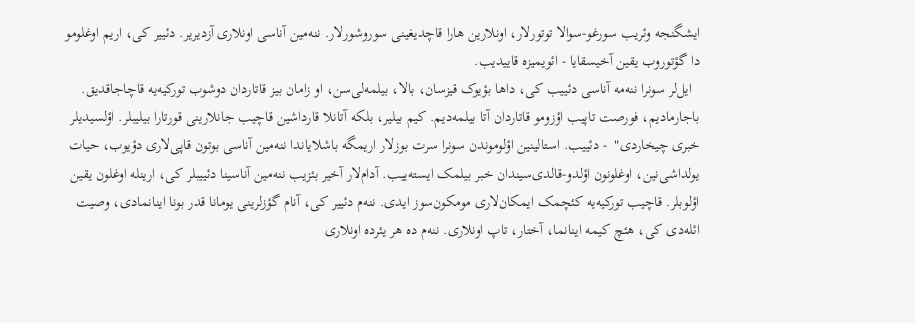ایشگنجه وئریب سورغو-سوالا توتورلار، اونلارین هارا قاچدیغینی سوروشورلار. ننه‌مین آناسی اونلاری آزدیریر. دئییر کی، اریم اوغلومو دا گؤتوروب یقین آخیسقایا - ائویمیزه قاییدیب.
  ایل‌لر سونرا ننه‌مه آناسی دئییب کی، داها بؤیوک قیزسان، بالا، بیلمه‌لی‌سن، او زامان بیز قاتاردان دوشوب تورکیه‌یه قاچاجاقدیق. باجارمادیم، فورصت تاپیب اؤزومو قاتاردان آتا بیلمه‌دیم. کیم بیلیر، بلکه آتانلا قارداشین قاچیب جانلارینی قورتارا بیلیبلر. اؤلسیدیلر خبری چیخاردی"  - دئییب. استالینین اؤلوموندن سونرا سرت بوزلار اریمگه باشلایاندا ننه‌مین آناسی بوتون قاپی‌لاری دؤیوب، حیات یولداشی‌نین، اوغلونون اؤلدو-قالدی‌سیندان خبر بیلمک ایسته‌ییب. آدام‌لار آخیر بئزیب ننه‌مین آناسینا دئییبلر کی، ارینله اوغلون یقین اؤلوبلر. قاچیب تورکیه‌یه کئچمک ایمکان‌لاری مومکون‌سوز ایدی. ننه‌م دئییر کی، آنام گؤزلرینی یومانا قدر بونا اینانمادی، وصیت ائله‌دی کی، هئچ کیمه اینانما، آختار، تاپ اونلاری. ننه‌م ده هر یئرده اونلاری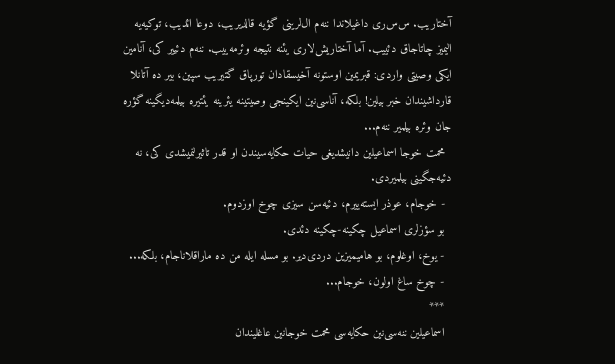آختاریب. س‌س‌ری داغیلاندا ننه‌م ال‌لرینی گؤیه قالدیریب، دوعا ائدیب، توکیه‌یه الیمیز چاتاجاق دئییب. آما آختاریش‌لاری یئنه نتیجه وئرمه‌ییب. ننه‌م دئییر کی، آنامین ایکی وصیتی واردی: قبریمین اوستونه آخیسقادان تورپاق گتیریب سپین، بیر ده آتانلا قارداشیندان خبر بیلین! بلکه، آناسی‌نین ایکینجی وصیتینه یئرینه یئتیره بیلمه‌دیگینه گؤره جان وئره بیلمیر ننه‌م...
  محمت خوجا اسماعیلین دانیشدیغی حیات حکایه‌سیندن او قدر تاثیرلنمیشدی کی، نه دئیه‌جگینی بیلمیردی.
  - خوجام، عوذر ایسته‌ییرم، دئیه‌سن سیزی چوخ اوزدوم.
  بو سؤزلری اسماعیل چکینه-چکینه دئدی.
  - یوخ، اوغلوم، بو هامیمیزین دردی‌دیر. بو مسله ایله من ده ماراقلاناجام، بلکه...
  - چوخ ساغ اولون، خوجام...
  ***
  اسماعیلین ننه‌سی‌نین حکایه‌سی محمت خوجانین عاغلیندان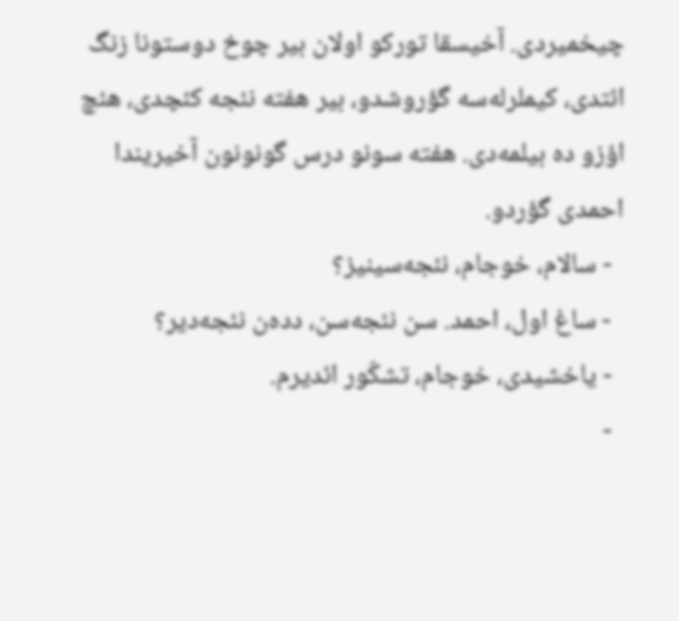چیخمیردی. آخیسقا تورکو اولان بیر چوخ دوستونا زنگ ائتدی، کیملرله‌سه گؤروشدو، بیر هفته نئجه کئچدی، هئچ اؤزو ده بیلمه‌دی. هفته سونو درس گونونون آخیریندا احمدی گؤردو.
  - سالام، خوجام، نئجه‌سینیز؟
  - ساغ اول، احمد. سن نئجه‌سن، دده‌ن نئجه‌دیر؟
  - یاخشیدی، خوجام، تشکّور ائدیرم.
  -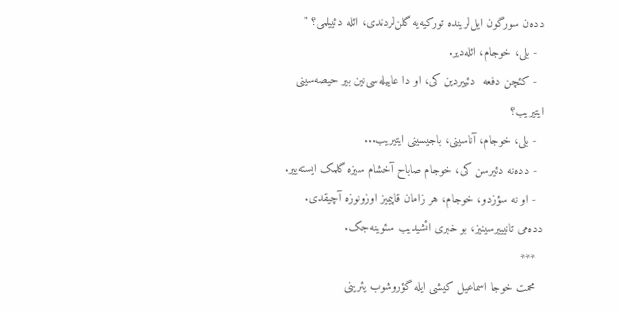دده‌ن سورگون ایل‌لرینده تورکیه‌یه گلن‌لردندی، ائله دئییلمی؟ "
  - بلی، خوجام، ائله‌دیر.
  - کئچن دفعه  دئییردین کی، او دا عاییله‌سی‌نین بیر حیصه‌سینی ایتیریب؟
  - بلی، خوجام، آناسینی، باجیسینی ایتیریب...
  - دده‌نه دئیرسن کی، خوجام صاباح آخشام سیزه گلمک ایسته‌ییر.
  - او نه سؤزدو، خوجام، هر زامان قاپیمیز اوزونوزه آچیقدی. دده‌می تانیییرسینیز، بو خبری ائشیدیب سئوینه‌جک.
  ***
  محمت خوجا اسماعیل کیشی ایله گؤروشوب یئرینی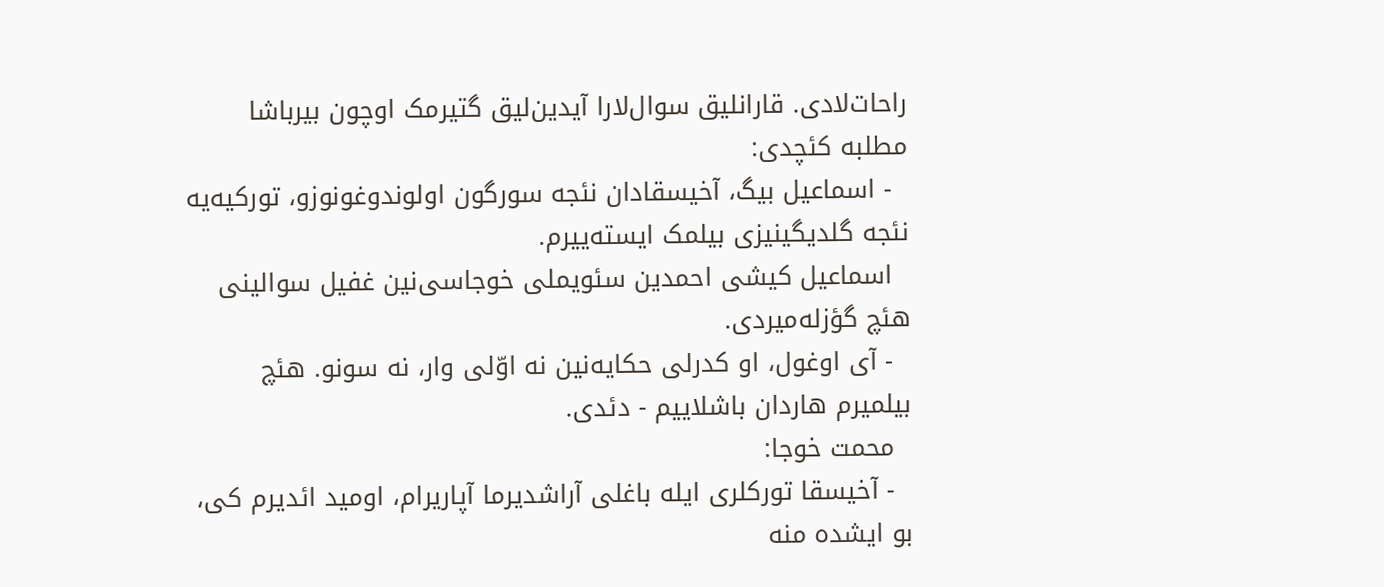راحات‌لادی. قارانلیق سوال‌لارا آیدین‌لیق گتیرمک اوچون بیرباشا مطلبه کئچدی:
  - اسماعیل بیگ، آخیسقادان نئجه سورگون اولوندوغونوزو، تورکیه‌یه نئجه گلدیگینیزی بیلمک ایسته‌ییرم.
  اسماعیل کیشی احمدین سئویملی خوجاسی‌نین غفیل سوالینی هئچ گؤزله‌میردی.
  - آی اوغول، او کدرلی حکایه‌نین نه اوّلی وار، نه سونو. هئچ بیلمیرم هاردان باشلاییم - دئدی.
  محمت خوجا:
  - آخیسقا تورکلری ایله باغلی آراشدیرما آپاریرام، اومید ائدیرم کی، بو ایشده منه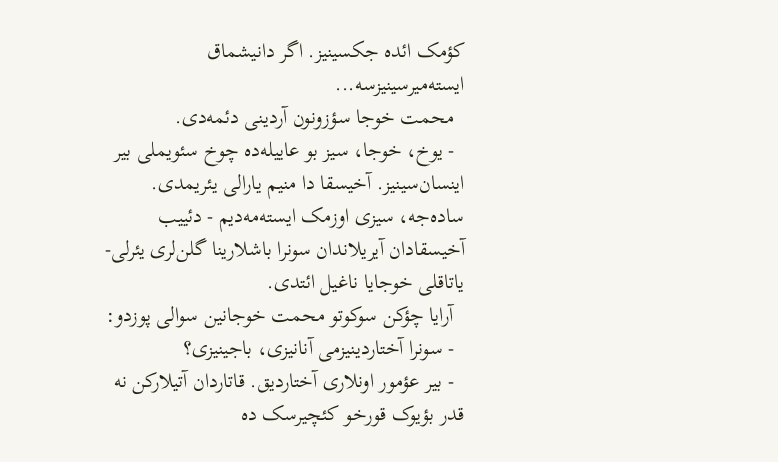کؤمک ائده جکسینیز. اگر دانیشماق ایسته‌میرسینیزسه...
  محمت خوجا سؤزونون آردینی دئمه‌دی.
  - یوخ، خوجا، سیز بو عاییله‌ده چوخ سئویملی بیر اینسان‌سینیز. آخیسقا دا منیم یارالی یئریمدی. ساده‌جه، سیزی اوزمک ایسته‌مه‌دیم - دئییب آخیسقادان آیریلاندان سونرا باشلارینا گلن‌لری یئرلی-یاتاقلی خوجایا ناغیل ائتدی.
  آرایا چؤکن سوکوتو محمت خوجانین سوالی پوزدو:
  - سونرا آختاردینیزمی آنانیزی، باجینیزی؟
  - بیر عؤمور اونلاری آختاردیق. قاتاردان آتیلارکن نه قدر بؤیوک قورخو کئچیرسک ده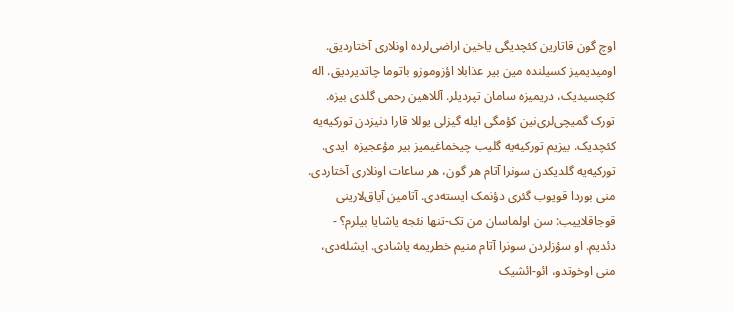اوچ گون قاتارین کئچدیگی یاخین اراضی‌لرده اونلاری آختاردیق. اومیدیمیز کسیلنده مین بیر عذابلا اؤزوموزو باتوما چاتدیردیق. اله کئچسیدیک، دریمیزه سامان تپردیلر. آللاهین رحمی گلدی بیزه. تورک گمیچی‌لری‌نین کؤمگی ایله گیزلی یوللا قارا دنیزدن تورکیه‌یه کئچدیک. بیزیم تورکیه‌یه گلیب چیخماغیمیز بیر مؤعجیزه  ایدی. تورکیه‌یه گلدیکدن سونرا آتام هر گون، هر ساعات اونلاری آختاردی. منی بوردا قویوب گئری دؤنمک ایسته‌دی. آتامین آیاق‌لارینی قوجاقلاییب: سن اولماسان من تک-تنها نئجه یاشایا بیلرم؟ - دئدیم. او سؤزلردن سونرا آتام منیم خطریمه یاشادی. ایشله‌دی، منی اوخوتدو، ائو-ائشیک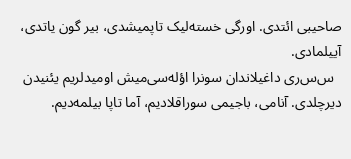صاحیبی ائتدی. اورگی خسته‌لیک تاپمیشدی، بیر گون یاتدی، آییلمادی.
  س‌س‌ری داغیلاندان سونرا اؤله‌سی‌میش اومیدلریم یئنیدن دیرچلدی. آنامی، باجیمی سوراقلادیم، آما تاپا بیلمه‌دیم.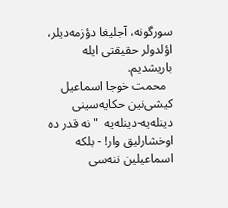سورگونه، آجلیغا دؤزمه‌دیلر، اؤلدولر حقیقتی ایله باریشدیم.
  محمت خوجا اسماعیل کیشی‌نین حکایه‌سینی دینله‌یه-دینله‌یه  "نه قدر ده اوخشارلیق وار! - بلکه اسماعیلین ننه‌سی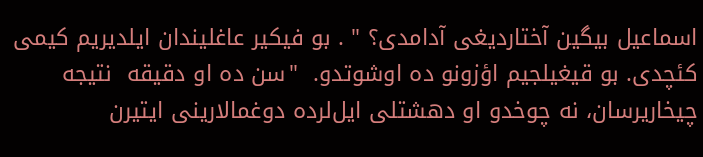اسماعیل بیگین آختاردیغی آدامدی؟ " . بو فیکیر عاغلیندان ایلدیریم کیمی کئچدی. بو قیغیلجیم اؤزونو ده اوشوتدو.  "سن ده او دقیقه  نتیجه چیخاریرسان، نه چوخدو او دهشتلی ایل‌لرده دوغمالارینی ایتیرن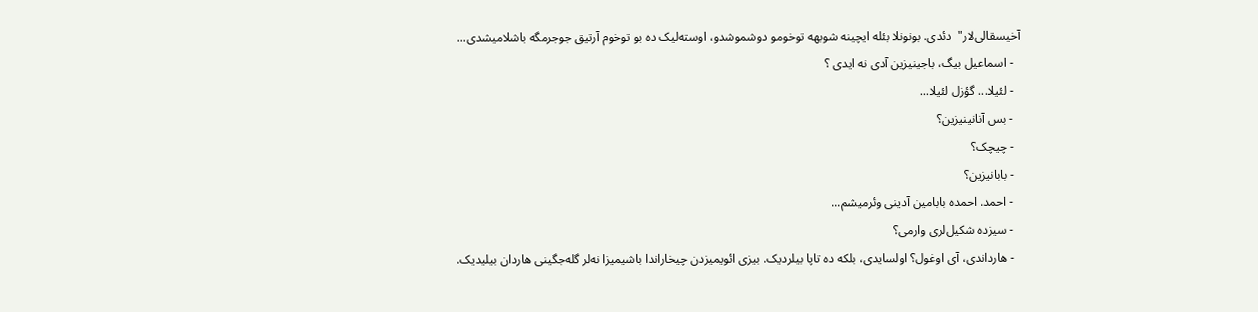آخیسقالی‌لار‌"  دئدی. بونونلا بئله ایچینه شوبهه توخومو دوشموشدو، اوسته‌لیک ده بو توخوم آرتیق جوجرمگه باشلامیشدی...
  - اسماعیل بیگ، باجینیزین آدی نه ایدی ؟
  - لئیلا... گؤزل لئیلا...
  - بس آنانینیزین؟
  - چیچک؟
  - بابانیزین؟
  - احمد. احمده بابامین آدینی وئرمیشم...
  - سیزده شکیل‌لری وارمی؟
  - هارداندی، آی اوغول؟ اولسایدی، بلکه ده تاپا بیلردیک. بیزی ائویمیزدن چیخاراندا باشیمیزا نه‌لر گله‌جگینی هاردان بیلیدیک.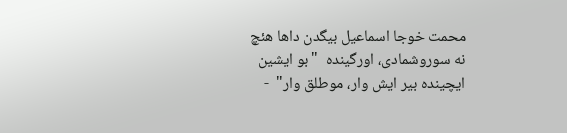محمت خوجا اسماعیل بیگدن داها هئچ نه سوروشمادی، اورگینده  "بو ایشین ایچینده بیر ایش وار، موطلق وار‌"  -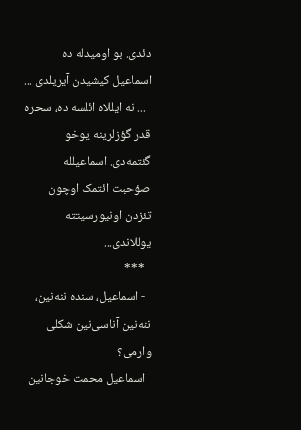دئدی. بو اومیدله ده اسماعیل کیشیدن آیریلدی ...
  ... نه ایللاه ائلسه ده، سحره قدر گؤزلرینه یوخو گئتمه‌دی. اسماعیلله صؤحبت ائتمک اوچون تئزدن اونیورسیتته یوللاندی...
  ***
  - اسماعیل، سنده ننه‌نین، ننه‌نین آناسی‌نین شکلی وارمی؟
  اسماعیل محمت خوجانین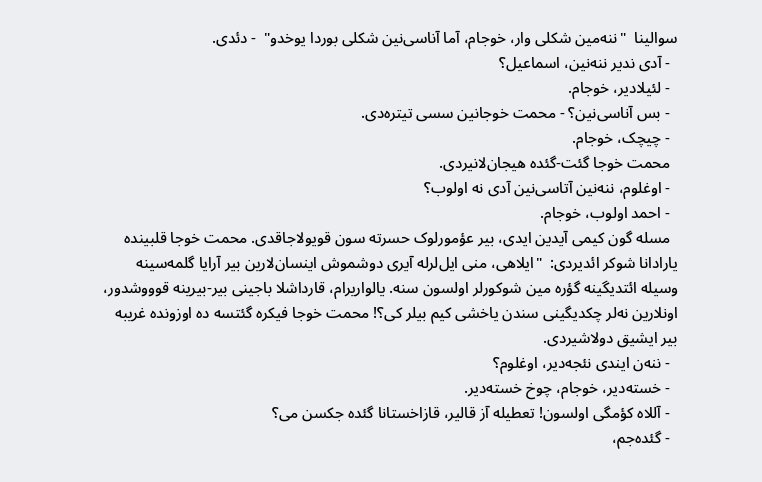سوالینا  "ننه‌مین شکلی وار، خوجام، آما آناسی‌نین شکلی بوردا یوخدو‌"  - دئدی.
  - آدی ندیر ننه‌نین، اسماعیل؟
  - لئیلادیر، خوجام.
  - بس آناسی‌نین؟ - محمت خوجانین سسی تیتره‌دی.
  - چیچک، خوجام.
  محمت خوجا گئت-گئده هیجان‌لانیردی.
  - اوغلوم، ننه‌نین آتاسی‌نین آدی نه اولوب؟
  - احمد اولوب، خوجام.
  مسله گون کیمی آیدین ایدی، بیر عؤمورلوک حسرته سون قویولاجاقدی. محمت خوجا قلبینده یارادانا شوکر ائدیردی:  "ایلاهی، منی ایل‌لرله آیری دوشموش اینسان‌لارین بیر آرایا گلمه‌سینه وسیله ائتدیگینه گؤره‌ مین شوکورلر اولسون سنه. یالواریرام، قارداشلا باجینی بیر-بیرینه قوووشدور، اونلارین نه‌لر چکدیگینی سندن یاخشی کیم بیلر کی؟! محمت خوجا فیکره گئتسه ده اوزونده غریبه  بیر ایشیق دولاشیردی.
  - ننه‌ن ایندی نئجه‌دیر، اوغلوم؟
  - خسته‌دیر، خوجام، چوخ خسته‌دیر.
  - آللاه کؤمگی اولسون! تعطیله آز قالیر، قازاخستانا گئده جکسن ‌می؟
  - گئده‌جم،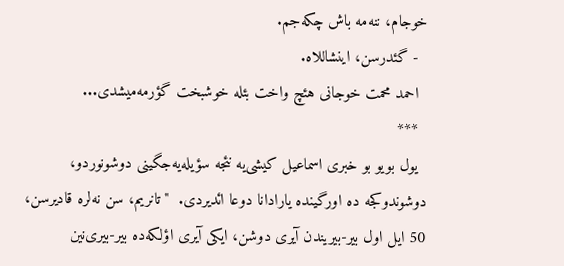خوجام، ننه‌مه باش چکه‌جم.
  - گئدرسن، اینشاللاه.
  احمد محمت خوجانی هئچ واخت بئله خوشبخت گؤرمه‌میشدی...
  ***
  یول بویو بو خبری اسماعیل کیشی‌یه نئجه سؤیله‌یه‌جگینی دوشونوردو، دوشوندوکجه ده اورگینده یارادانا دوعا ائدیردی.  "تانریم، سن نه‌لره قادیرسن، 50 ایل اول بیر-بیریندن آیری دوشن، ایکی آیری اؤلکه‌ده بیر-بیری‌نین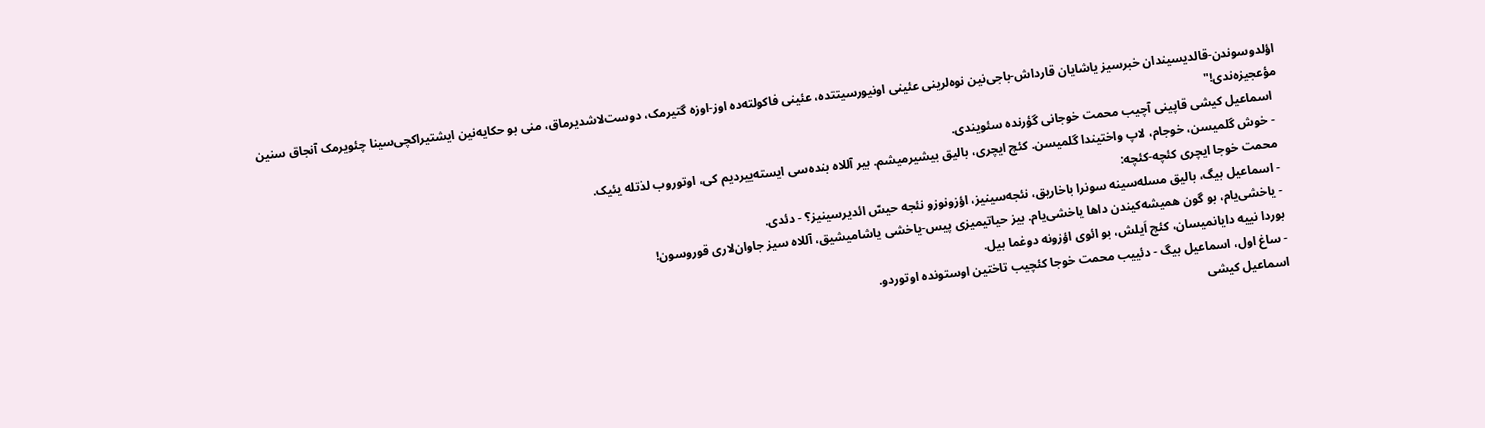اؤلدوسوندن-قالدیسیندان خبرسیز یاشایان قارداش-باجی‌نین نوه‌لرینی عئینی اونیورسیتتده، عئینی فاکولته‌ده اوز-اوزه گتیرمک، دوست‌لاشدیرماق، منی بو حکایه‌نین ایشتیراکچی‌سینا چئویرمک آنجاق سنین مؤعجیزه‌ندی!"
  اسماعیل کیشی قاپینی آچیب محمت خوجانی گؤرنده سئویندی.
  - خوش گلمیسن، خوجام، لاپ واختیندا گلمیسن. کئچ ایچری، بالیق بیشیرمیشم. بیر آللاه بنده‌سی ایسته‌ییردیم کی، اوتوروب لذتله یئیک.
  محمت خوجا ایچری کئچه-کئچه:
  - اسماعیل بیگ، بالیق مسله‌سینه سونرا باخاریق، نئجه‌سینیز، اؤزونوزو نئجه حیسّ ائدیرسینیز؟ - دئدی.
  - یاخشی‌یام، بو گون همیشه‌کیندن داها یاخشی‌یام. بیز حیاتیمیزی پیس-یاخشی یاشامیشیق، آللاه سیز جاوان‌لاری قوروسون!
  بوردا نییه دایانمیسان، کئچ اَیلش، بو ائوی اؤزونه دوغما بیل.
  - ساغ اول، اسماعیل بیگ - دئییب محمت خوجا کئچیب تاختین اوستونده اوتوردو.
  اسماعیل کیشی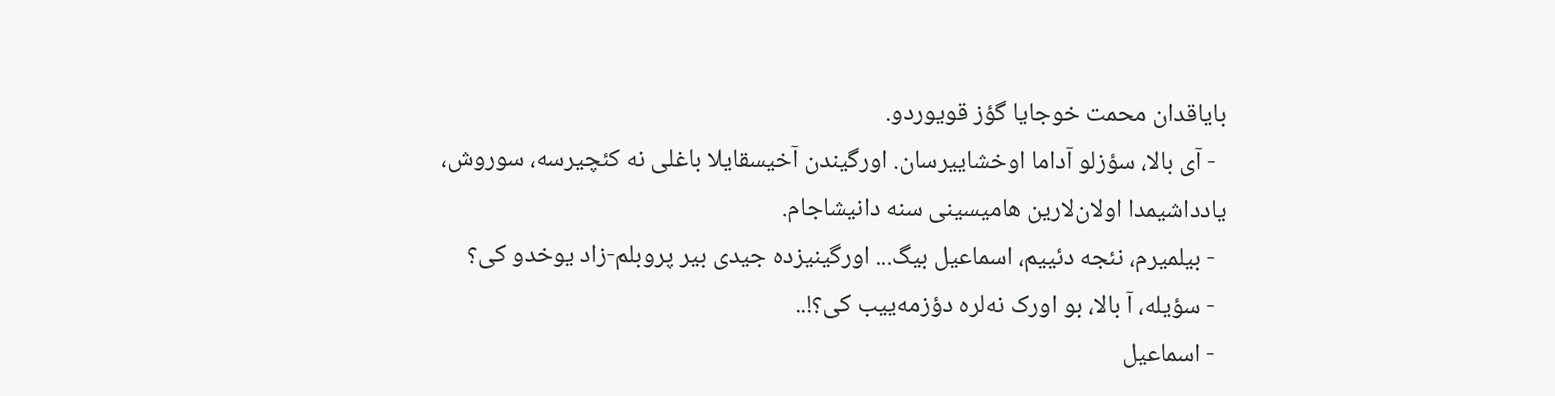بایاقدان محمت خوجایا گؤز قویوردو.
  - آی بالا، سؤزلو آداما اوخشاییرسان. اورگیندن آخیسقایلا باغلی نه کئچیرسه، سوروش، یادداشیمدا اولان‌لارین هامیسینی سنه دانیشاجام.
  - بیلمیرم، نئجه دئییم، اسماعیل بیگ... اورگینیزده جیدی بیر پروبلم-زاد یوخدو کی؟
  - سؤیله، آ بالا، بو اورک نه‌لره دؤزمه‌ییب کی؟!..
  - اسماعیل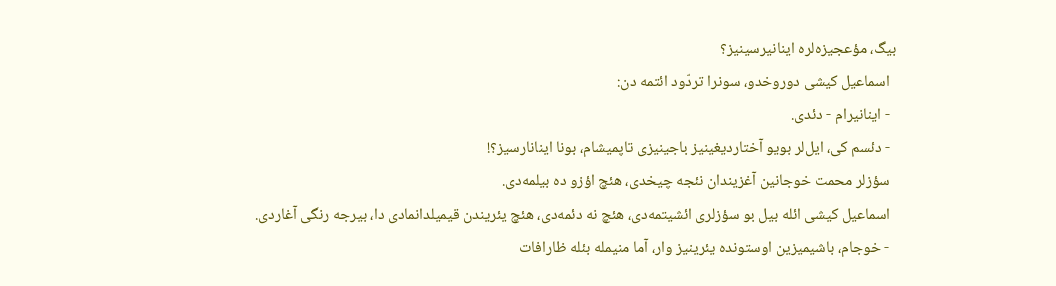بیگ، مؤعجیزه‌لره اینانیرسینیز؟
  اسماعیل کیشی دوروخدو، سونرا تردّود ائتمه دن:
  - اینانیرام - دئدی.
  - دئسم کی، ایل‌لر بویو آختاردیغینیز باجینیزی تاپمیشام، بونا اینانارسیز؟!
  سؤزلر محمت خوجانین آغزیندان نئجه چیخدی، هئچ اؤزو ده بیلمه‌دی.
  اسماعیل کیشی ائله بیل بو سؤزلری ائشیتمه‌دی، هئچ نه دئمه‌دی، هئچ یئریندن قیمیلدانمادی دا، بیرجه رنگی آغاردی.
  - خوجام، باشیمیزین اوستونده یئرینیز وار، آما منیمله بئله ظارافات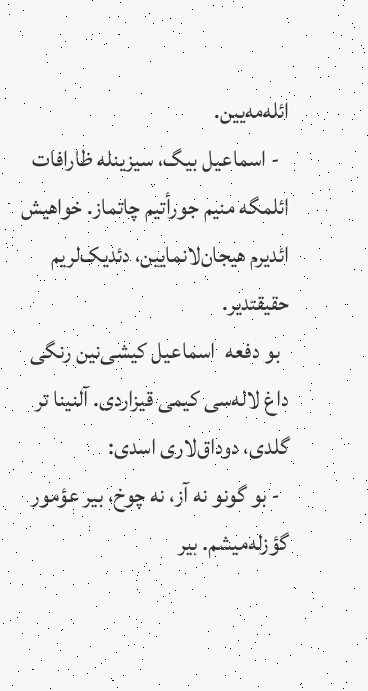ائله‌مه‌یین.
  - اسماعیل بیگ، سیزینله ظارافات ائلمگه منیم جورأتیم چاتماز. خواهیش ائدیرم هیجان‌لانمایین، دئدیک‌لریم حقیقتدیر.
  بو دفعه  اسماعیل کیشی‌نین رنگی داغ لاله‌سی کیمی قیزاردی. آلنینا تر گلدی، دوداق‌لاری اسدی:
  - بو گونو نه آز، نه چوخ، بیر عؤمور گؤزله‌میشم. بیر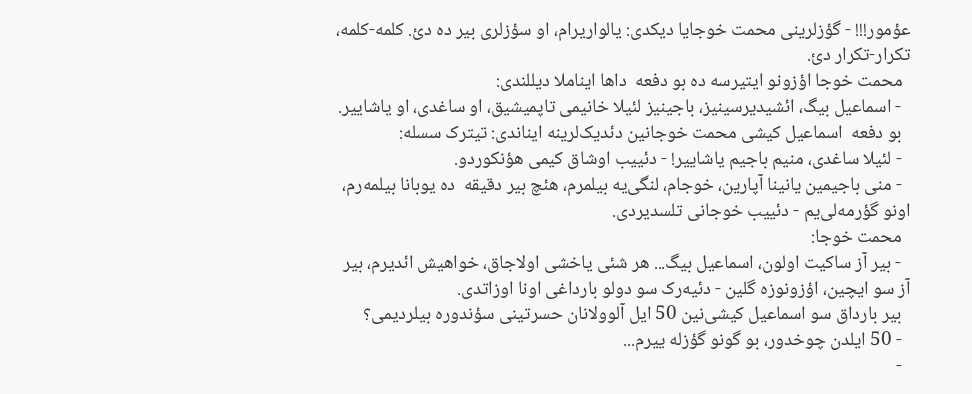عؤمور!!! - گؤزلرینی محمت خوجایا دیکدی: یالواریرام، او سؤزلری بیر ده دئ. کلمه-کلمه، تکرار-تکرار دئ.
  محمت خوجا اؤزونو ایتیرسه ده بو دفعه  داها ایناملا دیللندی:
  - اسماعیل بیگ، ائشیدیرسینیز، باجینیز لئیلا خانیمی تاپمیشیق، او ساغدی، او یاشاییر.
  بو دفعه  اسماعیل کیشی محمت خوجانین دئدیک‌لرینه ایناندی: تیترک سسله:
  - لئیلا ساغدی، منیم باجیم یاشاییر! - دئییب اوشاق کیمی هؤنکوردو.
  - منی باجیمین یانینا آپارین، خوجام، لنگی‌یه بیلمرم، هئچ بیر دقیقه  ده یوبانا بیلمه‌رم، اونو گؤرمه‌لی‌یم - دئییب خوجانی تلسدیردی.
  محمت خوجا:
  - بیر آز ساکیت اولون، اسماعیل بیگ... هر شئی یاخشی اولاجاق، خواهیش ائدیرم، بیر آز سو ایچین، اؤزونوزه گلین - دئیه‌رک سو دولو بارداغی اونا اوزاتدی.
  بیر بارداق سو اسماعیل کیشی‌نین 50 ایل آلوولانان حسرتینی سؤندوره بیلردیمی؟
  - 50 ایلدن چوخدور، بو گونو گؤزله ییرم...
  -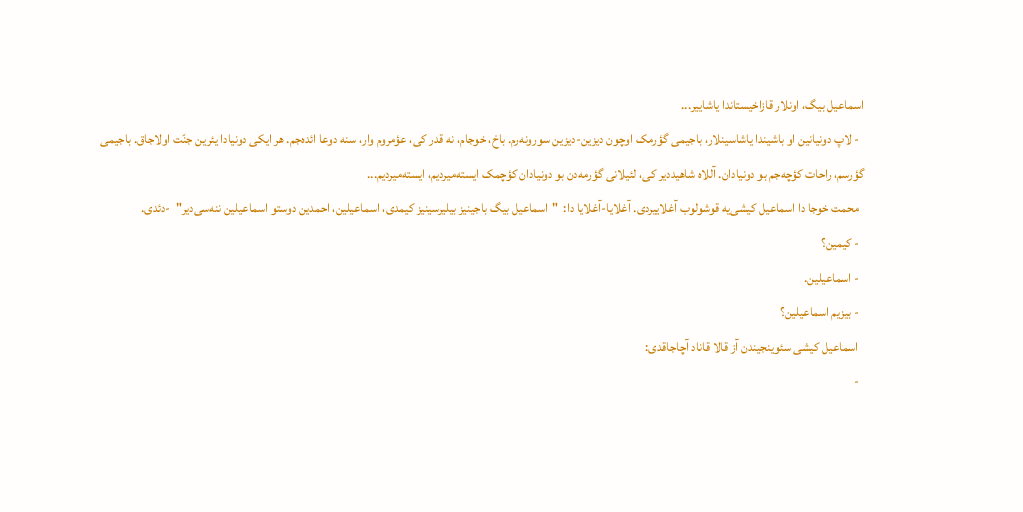اسماعیل بیگ، اونلار قازاخیستاندا یاشاییر...
  - لاپ دونیانین او باشیندا یاشاسینلار، باجیمی گؤرمک اوچون دیزین-دیزین سورونه‌رم. باخ، خوجام، نه قدر کی، عؤمروم وار، سنه دوعا ائده‌جم. هر ایکی دونیادا یئرین جنّت اولاجاق. باجیمی گؤرسم، راحات کؤچه‌جم بو دونیادان. آللاه شاهیددیر کی، لئیلانی گؤرمه‌دن بو دونیادان کؤچمک ایسته‌میردیم، ایسته‌میردیم...
  محمت خوجا دا اسماعیل کیشی‌یه قوشولوب آغلاییردی. آغلایا-آغلایا دا:  "اسماعیل بیگ باجینیز بیلیرسینیز کیمدی، اسماعیلین، احمدین دوستو اسماعیلین ننه‌سی‌دیر‌"  -دئدی.
  - کیمین؟
  - اسماعیلین.
  - بیزیم اسماعیلین؟
  اسماعیل کیشی سئوینجیندن آز قالا قاناد آچاجاقدی:
  -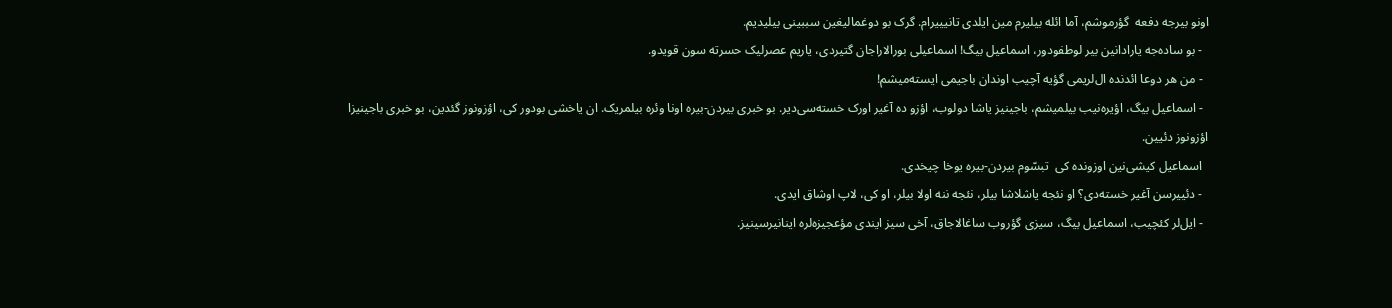اونو بیرجه دفعه  گؤرموشم، آما ائله بیلیرم مین ایلدی تانیییرام. گرک بو دوغمالیغین سببینی بیلیدیم.
  - بو ساده‌جه یارادانین بیر لوطفودور، اسماعیل بیگ! اسماعیلی بورالاراجان گتیردی، یاریم عصرلیک حسرته سون قویدو.
  - من هر دوعا ائدنده ال‌لریمی گؤیه آچیب اوندان باجیمی ایسته‌میشم!
  - اسماعیل بیگ، اؤیره‌نیب بیلمیشم، باجینیز یاشا دولوب، اؤزو ده آغیر اورک خسته‌سی‌دیر. بو خبری بیردن-بیره اونا وئره بیلمریک. ان یاخشی بودور کی، اؤزونوز گئدین، بو خبری باجینیزا اؤزونوز دئیین.
  اسماعیل کیشی‌نین اوزونده کی  تبسّوم بیردن-بیره یوخا چیخدی.
  - دئییرسن آغیر خسته‌دی؟ او نئجه یاشلاشا بیلر، نئجه ننه اولا بیلر، او کی، لاپ اوشاق ایدی.
  - ایل‌لر کئچیب، اسماعیل بیگ، سیزی گؤروب ساغالاجاق، آخی سیز ایندی مؤعجیزه‌لره اینانیرسینیز.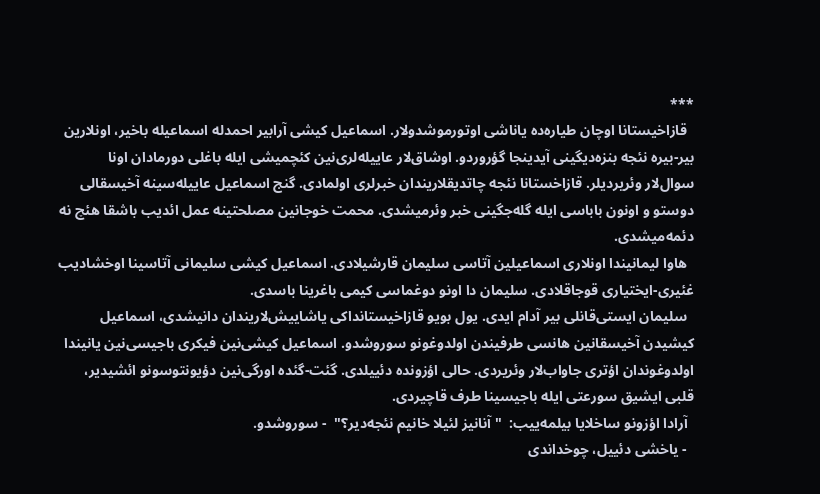***
  قازاخیستانا اوچان طیاره‌ده یاناشی اوتورموشدولار. اسماعیل کیشی آرابیر احمدله اسماعیله باخیر، اونلارین بیر-بیره نئجه بنزه‌دیگینی آیدینجا گؤروردو. اوشاق‌لار عاییله‌لری‌نین کئچمیشی ایله باغلی دورمادان اونا سوال‌لار وئریردیلر. قازاخستانا نئجه چاتدیقلاریندان خبرلری اولمادی. گنج اسماعیل عاییله‌سینه آخیسقالی دوستو و اونون باباسی ایله گله‌جگینی خبر وئرمیشدی. محمت خوجانین مصلحتینه عمل ائدیب باشقا هئچ نه دئمه‌میشدی.
  هاوا لیمانیندا اونلاری اسماعیلین آتاسی سلیمان قارشیلادی. اسماعیل کیشی سلیمانی آتاسینا اوخشادیب غئیری-ایختیاری قوجاقلادی. سلیمان دا اونو دوغماسی کیمی باغرینا باسدی.
  سلیمان ایستی‌قانلی بیر آدام ایدی. یول بویو قازاخیستانداکی یاشاییش‌لاریندان دانیشدی، اسماعیل کیشیدن آخیسقانین هانسی طرفیندن اولدوغونو سوروشدو. اسماعیل کیشی‌نین فیکری باجیسی‌نین یانیندا اولدوغوندان اؤتری جاواب‌لار وئریردی. حالی اؤزونده دئییلدی. گئت-گئده اورگی‌نین دؤیونتوسونو ائشیدیر، قلبی ایشیق سورعتی ایله باجیسینا طرف قاچیردی.
  آرادا اؤزونو ساخلایا بیلمه‌ییب:  "آنانیز لئیلا خانیم نئجه‌دیر؟‌"  - سوروشدو.
  - یاخشی دئییل، چوخداندی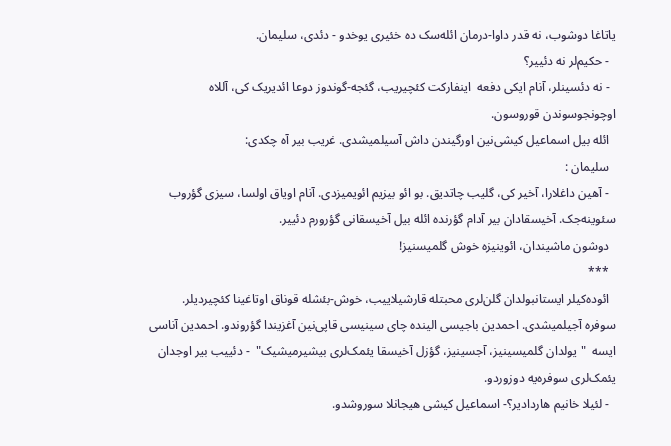یاتاغا دوشوب، نه قدر داوا-درمان ائله‌سک ده خئیری یوخدو - دئدی، سلیمان.
  - حکیم‌لر نه دئییر؟
  - نه دئسینلر، آنام ایکی دفعه  اینفارکت کئچیریب، گئجه-گوندوز دوعا ائدیریک کی، آللاه اوچونجوسوندن قوروسون.
  ائله بیل اسماعیل کیشی‌نین اورگیندن داش آسیلمیشدی. غریب بیر آه چکدی:
  سلیمان :
  - آهین داغلارا، آخیر کی، گلیب چاتدیق. بو ائو بیزیم ائویمیزدی. آنام اویاق اولسا، سیزی گؤروب سئوینه‌جک. آخیسقادان بیر آدام گؤرنده ائله بیل آخیسقانی گؤرورم دئییر.
  دوشون ماشیندان، ائوینیزه خوش گلمیسنیز!
  ***
  ائوده‌کیلر ایستانبولدان گلن‌لری محبتله قارشیلاییب، خوش-بئشله قوناق اوتاغینا کئچیردیلر. سوفره آجیلمیشدی. احمدین باجیسی الینده چای سینیسی قاپی‌نین آغزیندا گؤروندو. احمدین آناسی ایسه  "یولدان گلمیسینیز، آجسینیز، گؤزل آخیسقا یئمک‌لری بیشیرمیشیک‌"  - دئییب بیر اوجدان یئمک‌لری سوفره‌یه دوزوردو.
  - لئیلا خانیم هاردادیر؟- اسماعیل کیشی هیجانلا سوروشدو.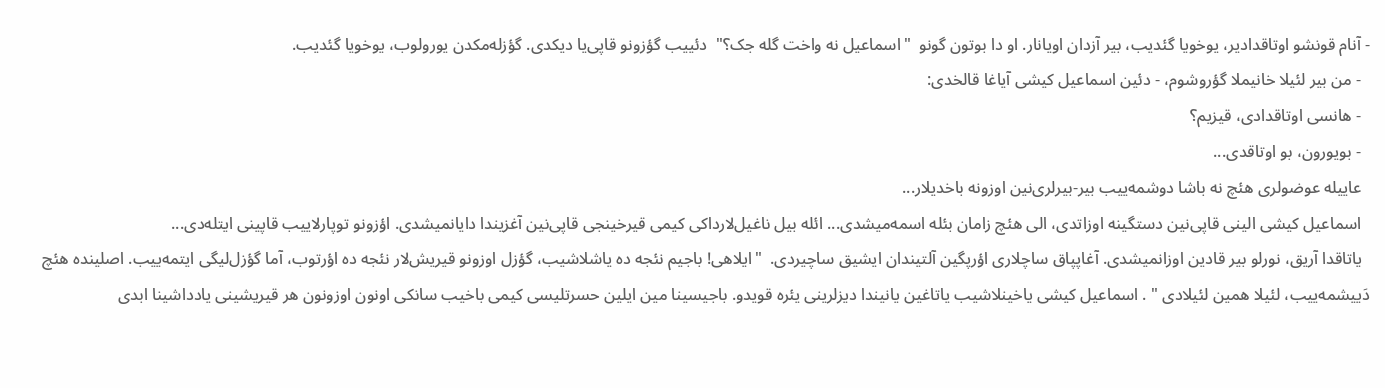- آنام قونشو اوتاقدادیر، یوخویا گئدیب، بیر آزدان اویانار. او دا بوتون گونو  "اسماعیل نه واخت گله جک؟‌"  دئییب گؤزونو قاپی‌یا دیکدی. گؤزله‌مکدن یورولوب، یوخویا گئدیب.
  - من بیر لئیلا خانیملا گؤروشوم، - دئین اسماعیل کیشی آیاغا قالخدی:
  - هانسی اوتاقدادی، قیزیم؟
  - بویورون، بو اوتاقدی...
  عاییله عوضولری هئچ نه باشا دوشمه‌ییب بیر-بیرلری‌نین اوزونه باخدیلار...
  اسماعیل کیشی الینی قاپی‌نین دستگینه اوزاتدی، الی هئچ زامان بئله اسمه‌میشدی... ائله بیل ناغیل‌لارداکی کیمی قیرخینجی قاپی‌نین آغزیندا دایانمیشدی. اؤزونو توپارلاییب قاپینی ایتله‌دی...
  یاتاقدا آریق، نورلو بیر قادین اوزانمیشدی. آغاپپاق ساچلاری اؤرپگین آلتیندان ایشیق ساچیردی.  "ایلاهی! باجیم نئجه ده یاشلاشیب، گؤزل اوزونو قیریش‌لار نئجه ده اؤرتوب، آما گؤزل‌لیگی ایتمه‌ییب. اصلینده هئچ دَییشمه‌ییب، لئیلا همین لئیلادی " . اسماعیل کیشی یاخینلاشیب یاتاغین یانیندا دیزلرینی یئره قویدو. باجیسینا مین ایلین حسرتلیسی کیمی باخیب سانکی اونون اوزونون هر قیریشینی یادداشینا ابدی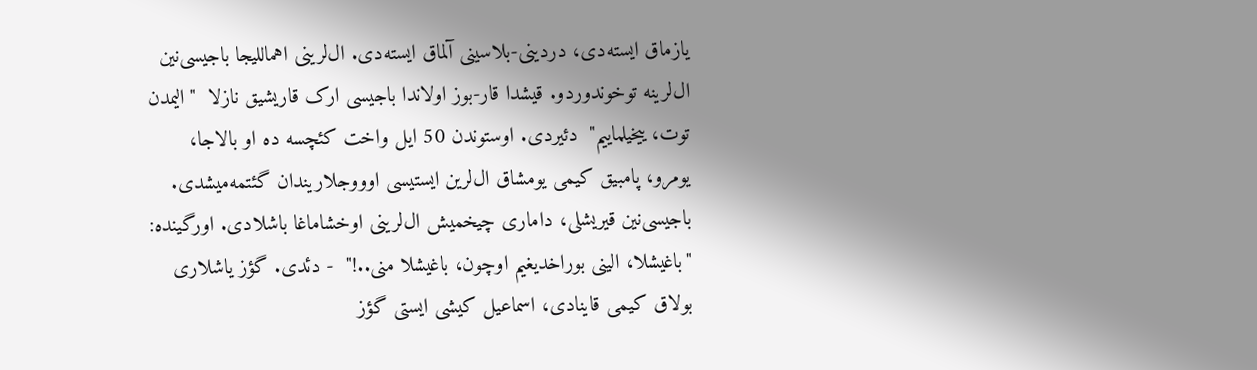یازماق ایسته‌دی، دردینی-بلاسینی آلماق ایسته‌دی. ال‌لرینی اهماللیجا باجیسی‌نین ال‌لرینه توخوندوردو. قیشدا قار-بوز اولاندا باجیسی ارک قاریشیق نازلا  "الیمدن توت، ییخیلماییم‌"  دئیردی. اوستوندن 50 ایل واخت کئچسه ده او بالاجا، یومرو، پامبیق کیمی یومشاق ال‌لرین ایستیسی اوووجلاریندان گئتمه‌میشدی. باجیسی‌نین قیریشلی، داماری چیخمیش ال‌لرینی اوخشاماغا باشلادی. اورگینده:  "باغیشلا، الینی بوراخدیغیم اوچون، باغیشلا منی..!"  - دئدی. گؤز یاشلاری بولاق کیمی قاینادی، اسماعیل کیشی ایستی گؤز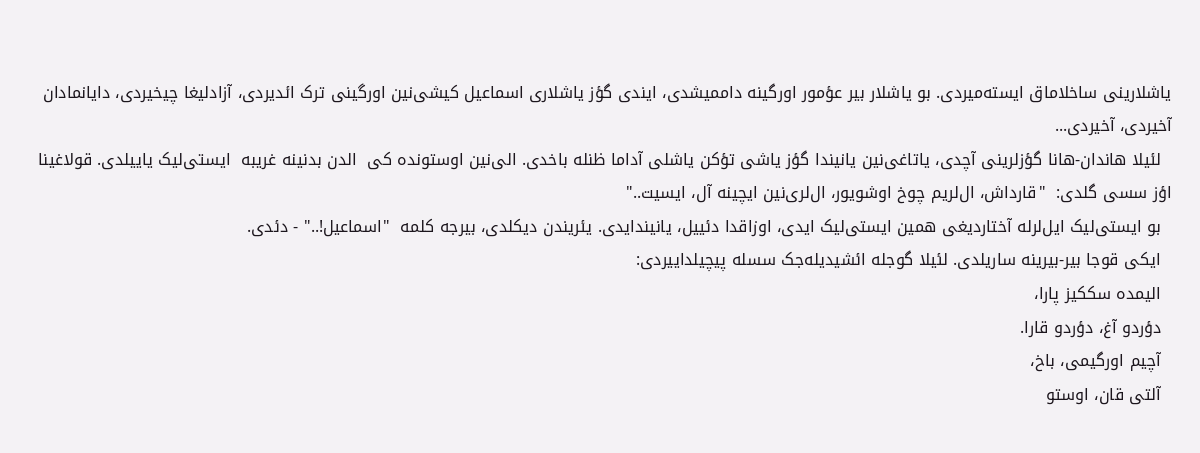یاشلارینی ساخلاماق ایسته‌میردی. بو یاشلار بیر عؤمور اورگینه داممیشدی، ایندی گؤز یاشلاری اسماعیل کیشی‌نین اورگینی ترک ائدیردی، آزادلیغا چیخیردی، دایانمادان آخیردی، آخیردی...
  لئیلا هاندان-هانا گؤزلرینی آچدی، یاتاغی‌نین یانیندا گؤز یاشی تؤکن یاشلی آداما ظنله باخدی. الی‌نین اوستونده کی  الدن بدنینه غریبه  ایستی‌لیک یاییلدی. قولاغینا اؤز سسی گلدی:  "قارداش، ال‌لریم چوخ اوشویور، ال‌لری‌نین ایچینه آل، ایسیت.."
  بو ایستی‌لیک ایل‌لرله آختاردیغی همین ایستی‌لیک ایدی، اوزاقدا دئییل، یانیندایدی. یئریندن دیکلدی، بیرجه کلمه  "اسماعیل!.." - دئدی.
  ایکی قوجا بیر-بیرینه ساریلدی. لئیلا گوجله ائشیدیله‌جک سسله پیچیلداییردی:
  الیمده سککیز پارا،
  دؤردو آغ، دؤردو قارا.
  آچیم اورگیمی، باخ،
  آلتی قان، اوستو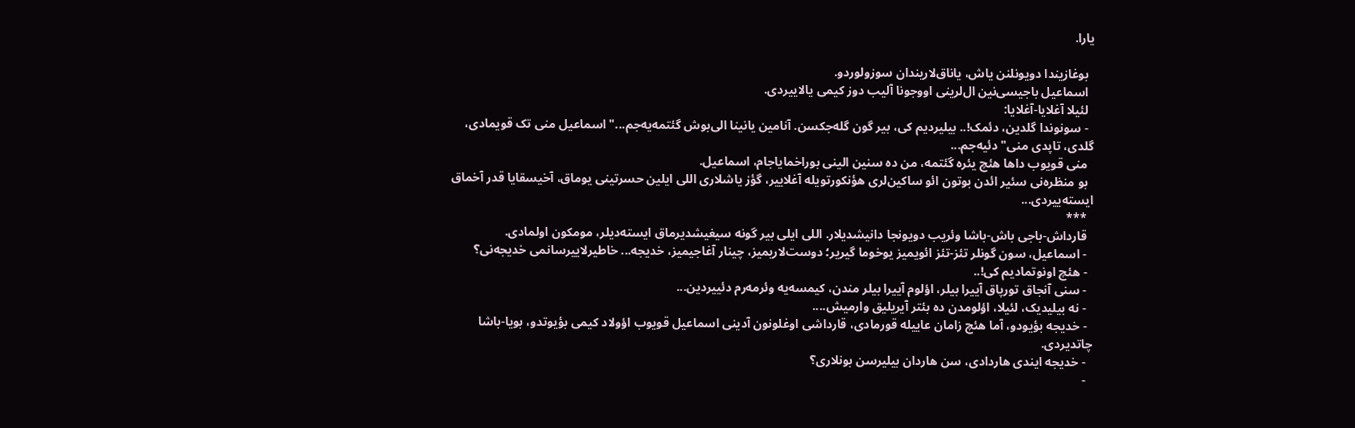یارا.

  بوغازیندا دویونلنن یاش، یاناق‌لاریندان سوزولوردو.
  اسماعیل باجیسی‌نین ال‌لرینی اووجونا آلیب دوز کیمی یالاییردی.
  لئیلا آغلایا-آغلایا:
  - سونوندا گلدین، دئمک!.. بیلیردیم کی، بیر گون گله‌جکسن. آنامین یانینا الی‌بوش گئتمه‌یه‌جم..." اسماعیل منی تک قویمادی، گلدی، تاپدی منی‌" دئیه‌جم...
  منی قویوب داها هئچ یئره گئتمه، من ده سنین الینی بوراخمایاجام، اسماعیل.
  بو منظره‌نی سئیر ائدن بوتون ائو ساکین‌لری هؤنکورتویله آغلاییر، گؤز یاشلاری اللی ایلین حسرتینی یوماق، آخیسقایا قدر آخماق ایسته‌ییردی...
  ***
  قارداش-باجی باش-باشا وئریب دویونجا دانیشدیلار. اللی ایلی بیر گونه سیغیشدیرماق ایسته‌دیلر، مومکون اولمادی.
  - اسماعیل، سون گونلر تئز-تئز ائویمیز یوخوما گیریر؛ دوست‌لاریمیز، چینار آغاجیمیز، خدیجه... خاطیرلاییرسانمی خدیجه‌نی؟
  - هئچ اونوتمادیم کی!..
  - سنی آنجاق تورپاق آییرا بیلر، اؤلوم آییرا بیلر مندن، کیمسه‌یه وئرمه‌رم دئییردین...
  - نه بیلیدیک، لئیلا، اؤلومدن ده بئتر آیریلیق وارمیش....
  - خدیجه بؤیودو، آما هئچ زامان عاییله قورمادی، قارداشی اوغلونون آدینی اسماعیل قویوب اؤولاد کیمی بؤیوتدو، بویا-باشا چاتدیردی.
  - خدیجه ایندی هاردادی، سن هاردان بیلیرسن بونلاری؟
  -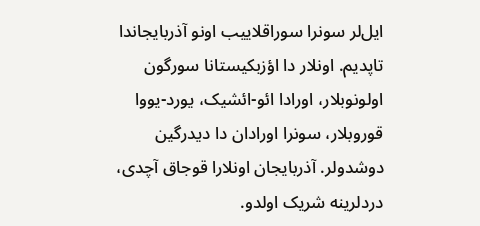ایل‌لر سونرا سوراقلاییب اونو آذربایجاندا تاپدیم. اونلار دا اؤزبکیستانا سورگون اولونوبلار، اورادا ائو-ائشیک، یورد-یووا قوروبلار، سونرا اورادان دا دیدرگین دوشدولر. آذربایجان اونلارا قوجاق آچدی، دردلرینه شریک اولدو.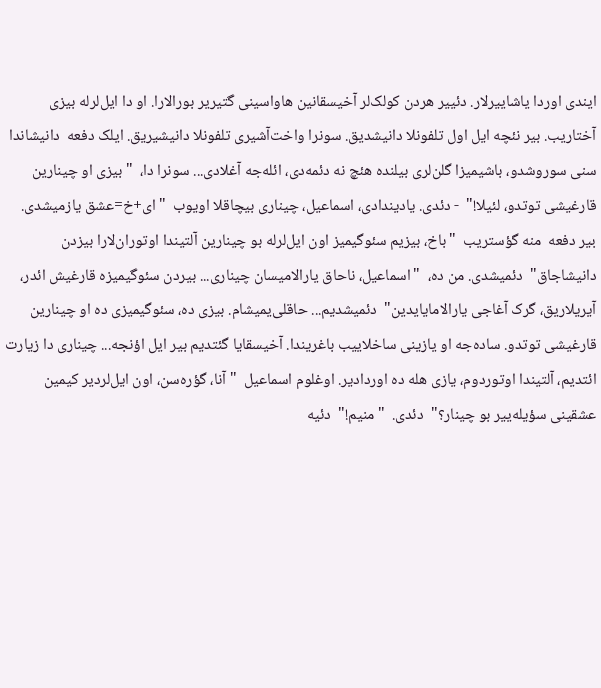ایندی اوردا یاشاییرلار. دئییر هردن کولک‌لر آخیسقانین هاواسینی گتیریر بورالارا. او دا ایل‌لرله بیزی آختاریب. بیر نئچه ایل اول تلفونلا دانیشدیق. سونرا واخت‌آشیری تلفونلا دانیشیریق. ایلک دفعه  دانیشاندا سنی سوروشدو، باشیمیزا گلن‌لری بیلنده هئچ نه دئمه‌دی، ائله‌جه آغلادی... سونرا دا،  "بیزی او چینارین قارغیشی توتدو، لئیلا!"  - دئدی. یادیندادی، اسماعیل، چیناری بیچاقلا اویوب  " ای+خ=عشق یازمیشدی. بیر دفعه  منه گؤستریب  "باخ، بیزیم سئوگیمیز اون ایل‌لرله بو چینارین آلتیندا اوتوران‌لارا بیزدن دانیشاجاق‌"  دئمیشدی. من ده،  "اسماعیل، ناحاق یارالامیسان چیناری... بیردن سئوگیمیزه قارغیش ائدر، آیریلاریق، گرک آغاجی یارالامایایدین‌"  دئمیشدیم... حاقلی‌یمیشام. بیزی ده، سئوگیمیزی ده او چینارین قارغیشی توتدو. ساده‌جه او یازینی ساخلاییب باغریندا. آخیسقایا گئتدیم بیر ایل اؤنجه... چیناری دا زیارت ائتدیم، آلتیندا اوتوردوم، یازی هله ده اوردادیر. اوغلوم اسماعیل  "آنا، گؤره‌سن، اون ایل‌لردیر کیمین عشقینی سؤیله‌ییر بو چینار؟"  دئدی.  "منیم!"  دئیه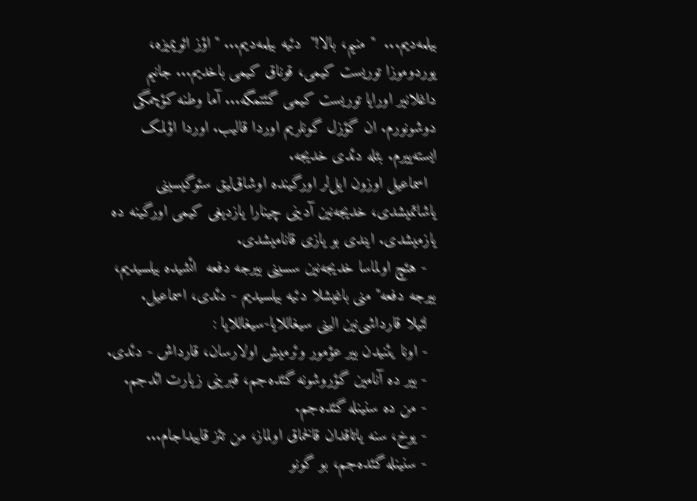بیلمه‌دیم...  "منیم، بالا!"  دئیه بیلمه‌دیم... "اؤز ائویمیزه، یوردوموزا توریست کیمی، قوناق کیمی باخدیم... جانیم داغلانیر اورایا توریست کیمی گئتمگه... آما وطنه کؤچمگی دوشونورم. ان گؤزل گونلریم اوردا قالیب. اوردا اؤلمک ایسته‌ییرم. بئله دئدی خدیجه.
  اسماعیل اوزون ایل‌لر اورگینده اوشاق‌لیق سئوگیسینی یاشاتمیشدی، خدیجه‌نین آدینی چینارا یازدیغی کیمی اورگینه ده یازمیشدی. ایندی بو یازی قانامیشدی.
  - هئچ اولماسا خدیجه‌نین سسینی بیرجه دفعه  ائشیده بیلسیدیم، بیرجه دفعه‌" منی باغیشلا دئیه بیلسیدیم - دئدی، اسماعیل.
  لئیلا قارداشی‌نین الینی سیغاللایا-سیغاللایا :
  - اونا یئنیدن بیر عؤمور وئرمیش اولارسان، قارداش - دئدی.
  - بیر ده آنامین گؤروشونه گئده‌جم، قبرینی زیارت ائدجم.
  - من ده سنینله گئده‌جم.
  - یوخ، سنه یاتاقدان قالخماق اولماز، من تئز قاییداجام...
  - سنینله گئده‌جم، بو گونو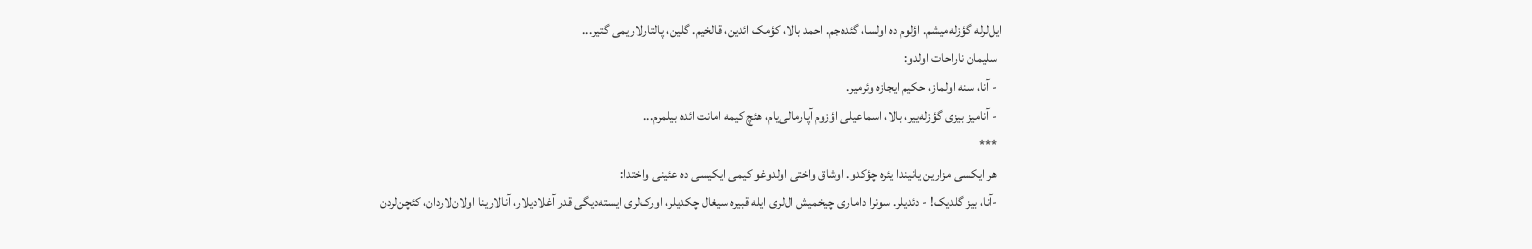ایل‌لرله گؤزله‌میشم. اؤلوم ده اولسا، گئده‌جم. احمد بالا، کؤمک ائدین، قالخیم. گلین، پالتارلاریمی گتیر...
  سلیمان ناراحات اولدو:
  - آنا، سنه اولماز، حکیم ایجازه وئرمیر.
  - آنامیز بیزی گؤزله‌ییر، بالا، اسماعیلی اؤزوم آپارمالی‌یام، هئچ کیمه امانت ائده بیلمرم...
  ***
  هر ایکسی مزارین یانیندا یئره چؤکدو. اوشاق واختی اولدوغو کیمی ایکیسی ده عئینی واختدا:
  -آنا، بیز گلدیک! - دئدیلر. سونرا داماری چیخمیش ال‌لری ایله قبیره سیغال چکدیلر، اورک‌لری ایسته‌دیگی قدر آغلادیلار، آنالارینا اولان‌لاردان، کئچن‌لردن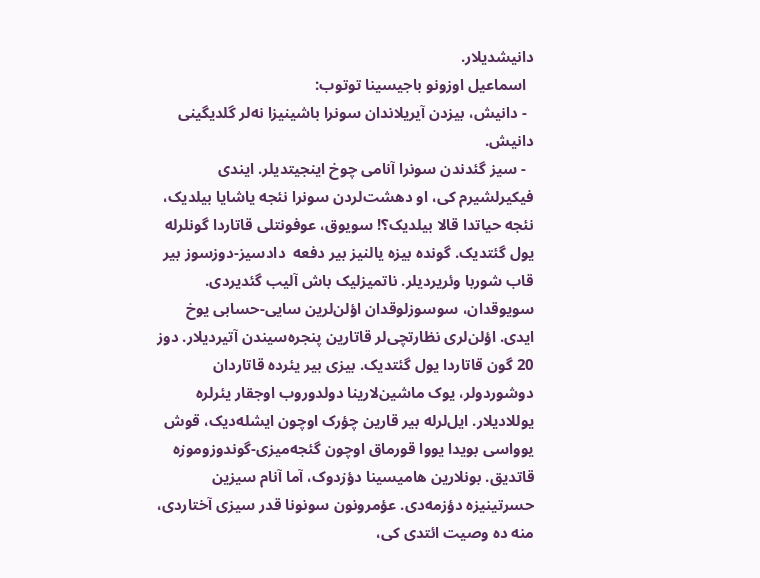دانیشدیلار.
  اسماعیل اوزونو باجیسینا توتوب:
  - دانیش، بیزدن آیریلاندان سونرا باشینیزا نه‌لر گلدیگینی دانیش.
  - سیز گئدندن سونرا آنامی چوخ اینجیتدیلر. ایندی فیکیرلشیرم کی، او دهشت‌لردن سونرا نئجه یاشایا بیلدیک، نئجه حیاتدا قالا بیلدیک؟! سویوق، عوفونتلی قاتاردا گونلرله یول گئتدیک. گونده بیزه یالنیز بیر دفعه  دادسیز-دوزسوز بیر قاب شوربا وئریردیلر. ناتمیزلیک باش آلیب گئدیردی. سویوقدان، سوسوزلوقدان اؤلن‌لرین سایی-حسابی یوخ ایدی. اؤلن‌لری نظارتچی‌لر قاتارین پنجره‌سیندن آتیردیلار. دوز 20 گون قاتاردا یول گئتدیک. بیزی بیر یئرده قاتاردان دوشوردولر، یوک ماشین‌لارینا دولدوروب اوجقار یئرلره یوللادیلار. ایل‌لرله بیر قارین چؤرک اوچون ایشله‌دیک، قوش یوواسی بویدا یووا قورماق اوچون گئجه‌میزی-گوندوزوموزه قاتدیق. بونلارین هامیسینا دؤزدوک، آما آنام سیزین حسرتینیزه دؤزمه‌دی. عؤمرونون سونونا قدر سیزی آختاردی، منه ده وصیت ائتدی کی،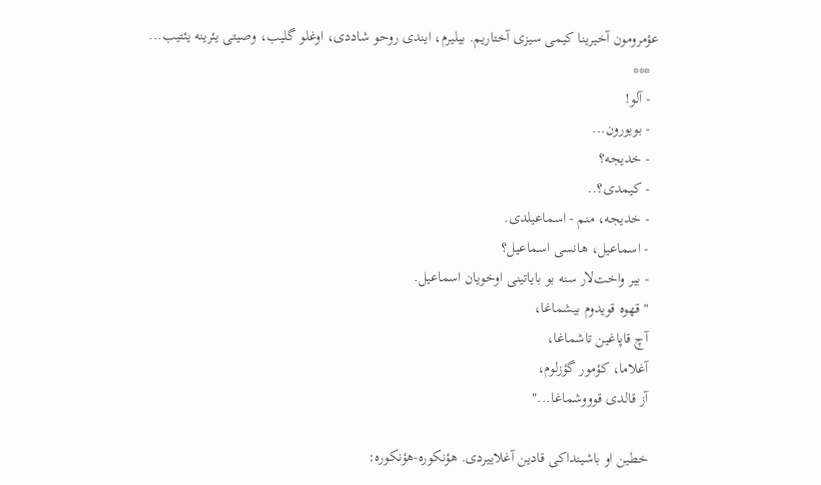عؤمرومون آخیرینا کیمی سیزی آختاریم. بیلیرم، ایندی روحو شاددی، اوغلو گلیب، وصیتی یئرینه یئتیب...
  ***
  - آلو!
  - بویورون...
  - خدیجه؟
  - کیمدی؟..
  - خدیجه، منم - اسماعیلدی.
  - اسماعیل، هانسی اسماعیل؟
  - بیر واخت‌لار سنه بو بایاتینی اوخویان اسماعیل.
  " قهوه قویدوم بیشماغا،
  آچ قاپاغین تاشماغا،
  آغلاما، کؤمور گؤزلوم،
  آز قالدی قوووشماغا..."

  خطین او باشینداکی قادین آغلاییردی. هؤنکوره-هؤنکوره: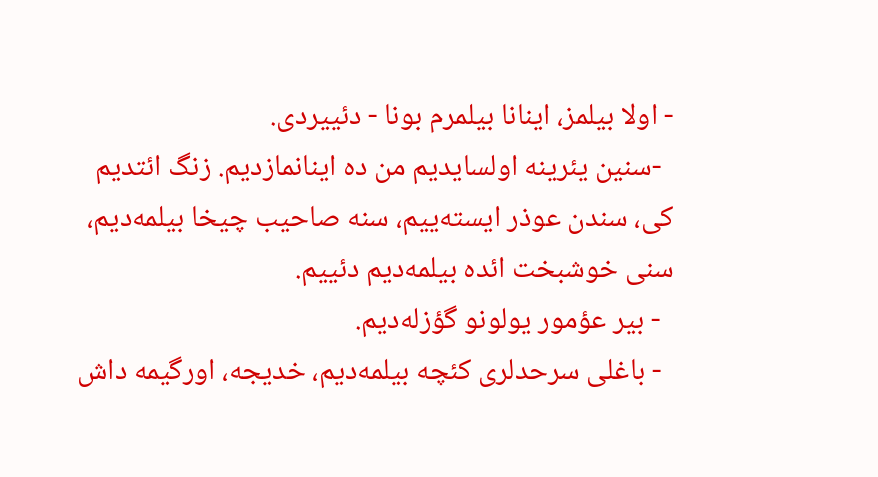- اولا بیلمز، اینانا بیلمرم بونا - دئییردی.
  -سنین یئرینه اولسایدیم من ده اینانمازدیم. زنگ ائتدیم کی، سندن عوذر ایسته‌ییم، سنه صاحیب چیخا بیلمه‌دیم، سنی خوشبخت ائده بیلمه‌دیم دئییم.
  - بیر عؤمور یولونو گؤزله‌دیم.
  - باغلی سرحدلری کئچه بیلمه‌دیم، خدیجه، اورگیمه داش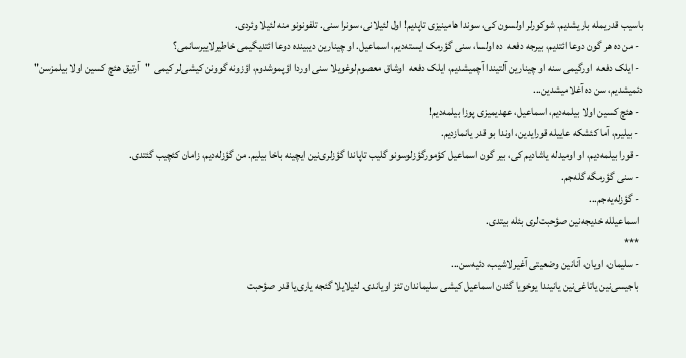باسیب قدریمله باریشدیم. شوکورلر اولسون کی، سوندا هامینیزی تاپدیم! اول لئیلانی، سونرا سنی. تلفونونو منه لئیلا وئردی.
  - من ده هر گون دوعا ائتدیم، بیرجه دفعه  ده اولسا، سنی گؤرمک ایسته‌دیم، اسماعیل. او چینارین دیبینده دوعا ائتدیگیمی خاطیرلاییرسانمی؟
  - ایلک دفعه  اورگیمی سنه او چینارین آلتیندا آچمیشدیم، ایلک دفعه  اوشاق معصوم‌لوغویلا سنی اوردا اؤپموشدوم، اؤزونه گوونن کیشی‌لر کیمی  "آرتیق هئچ کسین اولا بیلمزسن‌"  دئمیشدیم، سن ده آغلامیشدین...
  - هئچ کسین اولا بیلمه‌دیم، اسماعیل، عهدیمیزی پوزا بیلمه‌دیم!
  - بیلیرم، آما کئشکه عاییله قورایدین، اوندا بو قدر یانمازدیم.
  - قورا بیلمه‌دیم، او اومیدله یاشادیم کی، بیر گون اسماعیل کؤمورگؤزلوسونو گلیب تاپاندا گؤزلری‌نین ایچینه باخا بیلیم. من گؤزله‌دیم، زامان کئچیب گئتدی.
  - سنی گؤرمگه گله‌جم.
  - گؤزله‌یه‌جم...
  اسماعیلله خدیجه‌نین صؤحبت‌لری بئله بیتدی.
  ***
  - سلیمان، اویان، آنانین وضعیتی آغیرلاشیب، دئیه‌سن...
  باجیسی‌نین یاتاغی‌نین یانیندا یوخویا گئدن اسماعیل کیشی سلیماندان تئز اویاندی. لئیلایلا گئجه یاری‌یا قدر صؤحبت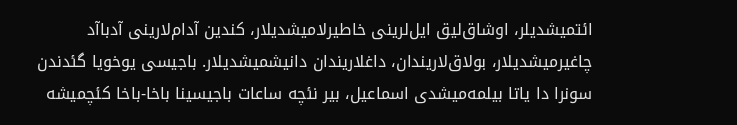ائتمیشدیلر، اوشاق‌لیق ایل‌لرینی خاطیرلامیشدیلار، کندین آدام‌لارینی آدباآد چاغیرمیشدیلار، بولاق‌لاریندان، داغلاریندان دانیشمیشدیلار. باجیسی یوخویا گئدندن سونرا دا یاتا بیلمه‌میشدی اسماعیل، بیر نئچه ساعات باجیسینا باخا-باخا کئچمیشه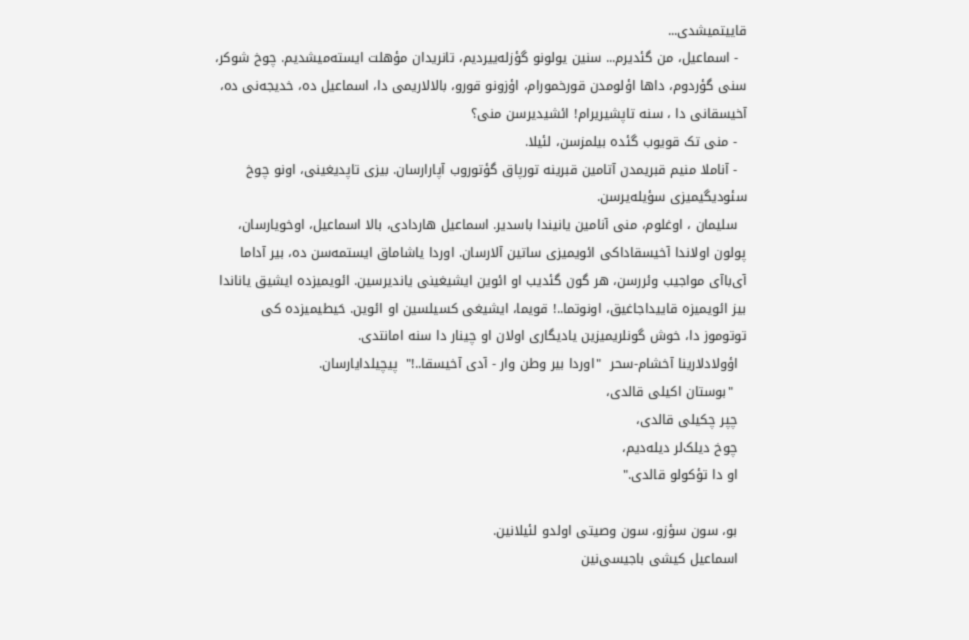قاییتمیشدی...
  - اسماعیل، من گئدیرم... سنین یولونو گؤزله‌ییردیم، تانریدان مؤهلت ایسته‌میشدیم. چوخ شوکر، سنی گؤردوم، داها اؤلومدن قورخمورام، اؤزونو قورو، بالالاریمی دا، اسماعیل ده، خدیجه‌نی ده، آخیسقانی دا ، سنه تاپشیریرام! ائشیدیرسن منی؟
  - منی تک قویوب گئده بیلمزسن، لئیلا.
  - آناملا منیم قبریمدن آتامین قبرینه تورپاق گؤتوروب آپارارسان. بیزی تاپدیغینی، اونو چوخ سئودیگیمیزی سؤیله‌یرسن.
  سلیمان ، اوغلوم، منی آنامین یانیندا باسدیر. اسماعیل هاردادی، بالا اسماعیل، اوخویارسان، پولون اولاندا آخیسقاداکی ائویمیزی ساتین آلارسان. اوردا یاشاماق ایستمه‌سن ده، بیر آداما آی‌باآی مواجیب وئررسن، هر گون گئدیب او ائوین ایشیغینی یاندیرسین. ائویمیزده ایشیق یاناندا بیز ائویمیزه قاییداجاغیق، اونوتما..! قویما، ایشیغی کسیلسین او ائوین. حَیطیمیزده کی  توتوموز دا، خوش گونلریمیزین یادیگاری اولان او چینار دا سنه امانتدی.
  اؤولادلارینا آخشام-سحر  "اوردا بیر وطن وار - آدی آخیسقا..!"  پیچیلدایارسان.
   "بوستان اکیلی قالدی،
  چپر چکیلی قالدی،
  چوخ دیلک‌لر دیله‌دیم،
  او دا تؤکولو قالدی."

  بو، سون سؤزو، سون وصیتی اولدو لئیلانین.
  اسماعیل کیشی باجیسی‌نین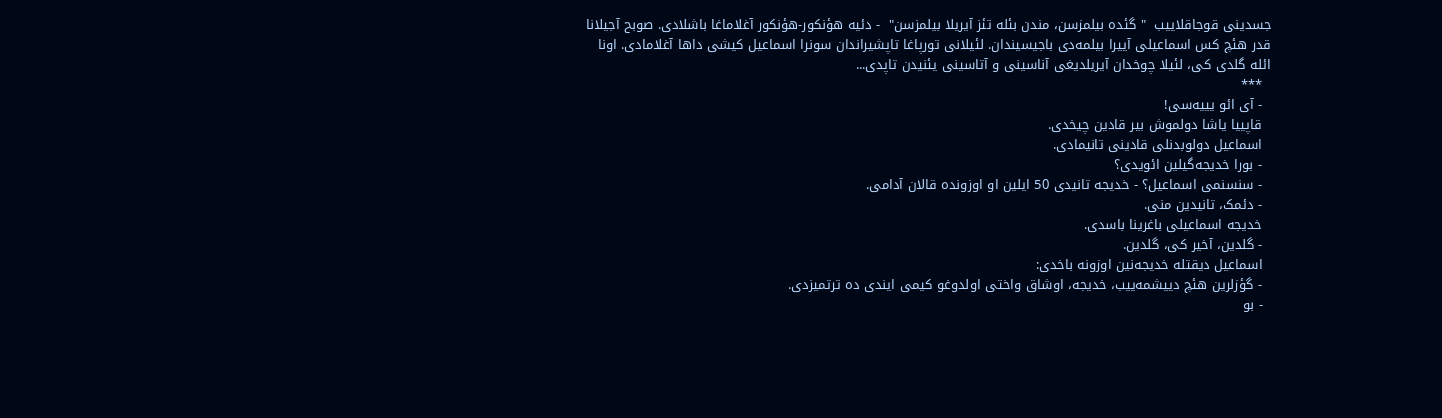جسدینی قوجاقلاییب  " گئده بیلمزسن، مندن بئله تئز آیریلا بیلمزسن‌"  - دئیه هؤنکور-هؤنکور آغلاماغا باشلادی. صوبح آجیلانا قدر هئچ کس اسماعیلی آییرا بیلمه‌دی باجیسیندان. لئیلانی تورپاغا تاپشیراندان سونرا اسماعیل کیشی داها آغلامادی. اونا ائله گلدی کی، لئیلا چوخدان آیریلدیغی آناسینی و آتاسینی یئنیدن تاپدی...
  ***
  - آی ائو یییه‌سی!
  قاپییا یاشا دولموش بیر قادین چیخدی.
  اسماعیل دولوبدنلی قادینی تانیمادی.
  - بورا خدیجه‌گیلین ائویدی؟
  - سنسنمی اسماعیل؟ - خدیجه تانیدی 50 ایلین او اوزونده قالان آدامی.
  - دئمک، تانیدین منی.
  خدیجه اسماعیلی باغرینا باسدی.
  - گلدین، آخیر کی، گلدین.
  اسماعیل دیقتله خدیجه‌نین اوزونه باخدی:
  - گؤزلرین هئچ دییشمه‌ییب، خدیجه، اوشاق واختی اولدوغو کیمی ایندی ده ترتمیزدی.
  - بو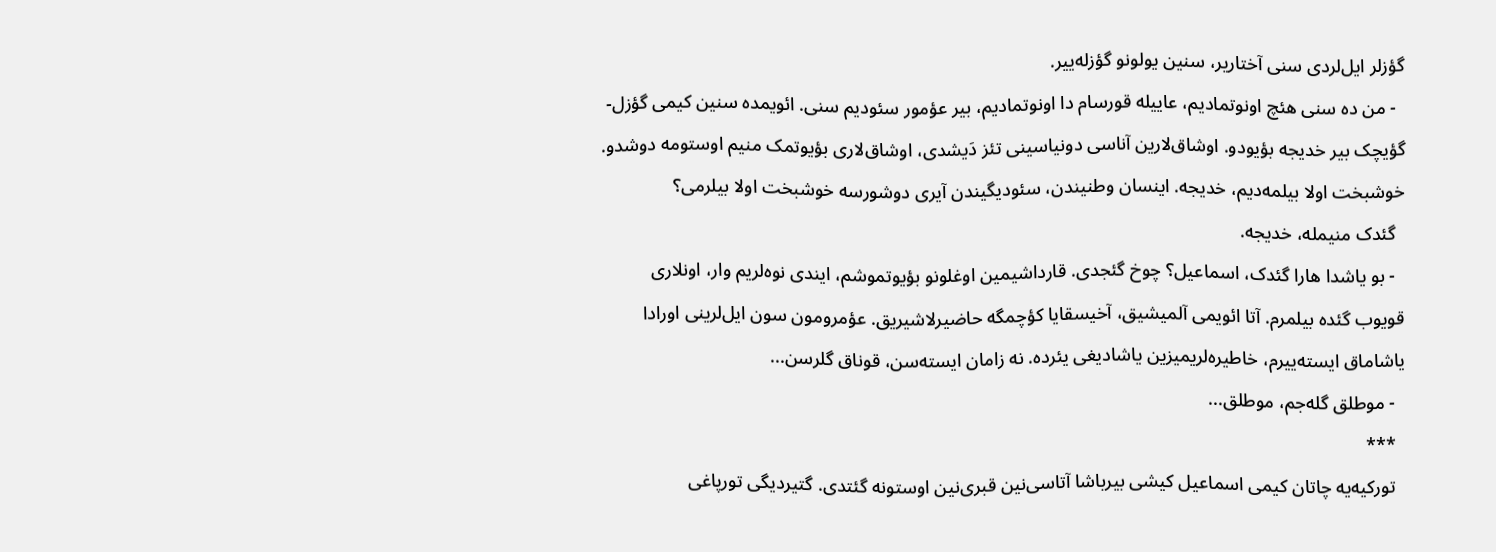گؤزلر ایل‌لردی سنی آختاریر، سنین یولونو گؤزله‌ییر.
  - من ده سنی هئچ اونوتمادیم، عاییله قورسام دا اونوتمادیم، بیر عؤمور سئودیم سنی. ائویمده سنین کیمی گؤزل-گؤیچک بیر خدیجه بؤیودو. اوشاق‌لارین آناسی دونیاسینی تئز دَیشدی، اوشاق‌لاری بؤیوتمک منیم اوستومه دوشدو. خوشبخت اولا بیلمه‌دیم، خدیجه. اینسان وطنیندن، سئودیگیندن آیری دوشورسه خوشبخت اولا بیلرمی؟
  گئدک منیمله، خدیجه.
  - بو یاشدا هارا گئدک، اسماعیل؟ چوخ گئجدی. قارداشیمین اوغلونو بؤیوتموشم، ایندی نوه‌لریم وار، اونلاری قویوب گئده بیلمرم. آتا ائویمی آلمیشیق، آخیسقایا کؤچمگه حاضیرلاشیریق. عؤمرومون سون ایل‌لرینی اورادا یاشاماق ایسته‌ییرم، خاطیره‌لریمیزین یاشادیغی یئرده. نه زامان ایسته‌سن، قوناق گلرسن...
  - موطلق گله‌جم، موطلق...
  ***
  تورکیه‌یه چاتان کیمی اسماعیل کیشی بیرباشا آتاسی‌نین قبری‌نین اوستونه گئتدی. گتیردیگی تورپاغی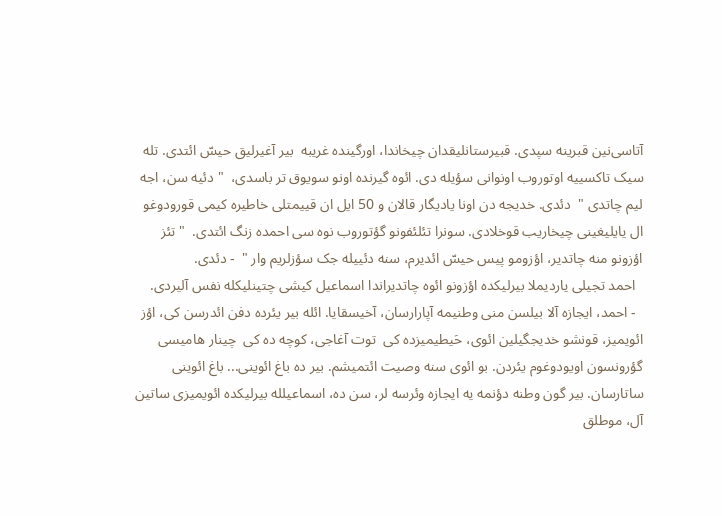آتاسی‌نین قبرینه سپدی. قبیرستانلیقدان چیخاندا، اورگینده غریبه  بیر آغیرلیق حیسّ ائتدی. تله سیک تاکسییه اوتوروب اونوانی سؤیله دی. ائوه گیرنده اونو سویوق تر باسدی،  " دئیه سن، اجه لیم چاتدی "  دئدی. خدیجه دن اونا یادیگار قالان و 50 ایل ان قییمتلی خاطیره کیمی قورودوغو ال یایلیغینی چیخاریب قوخلادی. سونرا تئلئفونو گؤتوروب نوه سی احمده زنگ ائتدی.  " تئز اؤزونو منه چاتدیر، اؤزومو پیس حیسّ ائدیرم، سنه دئییله جک سؤزلریم وار "  - دئدی.
  احمد تجیلی یاردیملا بیرلیکده اؤزونو ائوه چاتدیراندا اسماعیل کیشی چتینلیکله نفس آلیردی.
  - احمد، ایجازه آلا بیلسن منی وطنیمه آپارارسان، آخیسقایا. ائله بیر یئرده دفن ائدرسن کی، اؤز ائویمیز، قونشو خدیجگیلین ائوی، حَیطیمیزده کی  توت آغاجی، کوچه ده کی  چینار هامیسی گؤرونسون اویودوغوم یئردن. بو ائوی سنه وصیت ائتمیشم. بیر ده باغ ائوینی... باغ ائوینی ساتارسان. بیر گون وطنه دؤنمه یه ایجازه وئرسه لر، سن ده، اسماعیلله بیرلیکده ائویمیزی ساتین آل، موطلق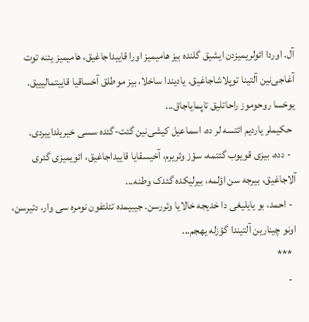آل. اوردا ائولریمیزدن ایشیق گلنده بیز هامیمیز اورا قاییداجاغیق، هامیمیز یئنه توت آغاجی‌نین آلتینا توپلاشاجاغیق. یادیندا ساخلا، بیز موطلق آخساقیا قاییتمالیییق. یوخسا روحوموز راحاتلیق تاپمایاجاق...
  حکیملر یاردیم ائتسه لر ده، اسماعیل کیشی‌نین گئت-گئده سسی خیریلداییردی.
  - دده، بیزی قویوب گئتمه، سؤز وئریرم، آخیسقایا قاییداجاغیق، ائویمیزی گئری آلاجاغیق، بیرجه سن اؤلمه، بیرلیکده گئدک وطنه...
  - احمد، بو یایلیغی دا خدیجه خالایا وئررسن. جیبیمده تئلئفون نومره سی وار، دئیرسن، اونو چینارین آلتیندا گؤزله یهجم...
  ***
  -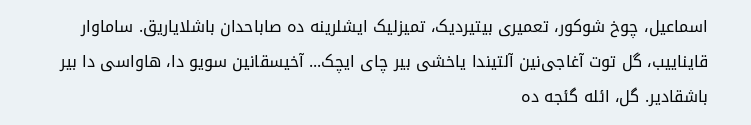اسماعیل، چوخ شوکور، تعمیری بیتیردیک، تمیزلیک ایشلرینه ده صاباحدان باشلایاریق. ساماوار قایناییب، گل توت آغاجی‌نین آلتیندا یاخشی بیر چای ایچک... آخیسقانین سویو دا، هاواسی دا بیر باشقادیر. گل، ائله گئجه ده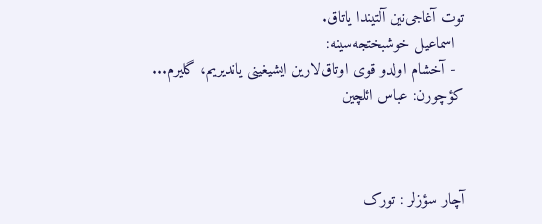توت آغاجی‌نین آلتیندا یاتاق.
  اسماعیل خوشبختجه‌سینه:
  - آخشام اولدو قوی اوتاق‌لارین ایشیغینی یاندیریم، گلیرم...
کؤچورن: عباس ائلچین



آچار سؤزلر : تورک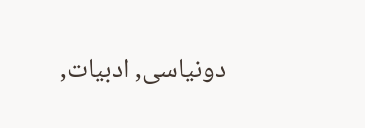دونیاسی, ادبیات,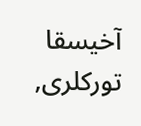آخیسقا تورکلری,